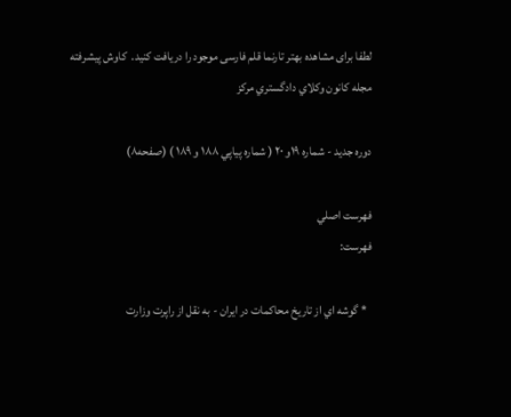لطفا برای مشاهده بهتر تارنما قلم فارسی موجود را دریافت کنید.  كاوش پيشرفته
مجله كانون وكلاي دادگستري مركز

دوره جديد - شماره ۱۹و ۲۰ ( شماره پياپي ۱۸۸ و ۱۸۹ ) (صفحه۸)

فهرست اصلي
فهرست:

  * گوشه اي از تاريخ محاكمات در ايران - به نقل از راپرت وزارت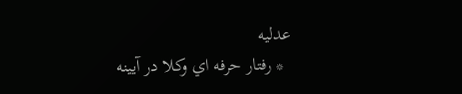عدليه
  * رفتار حرفه اي وكلا در آيينه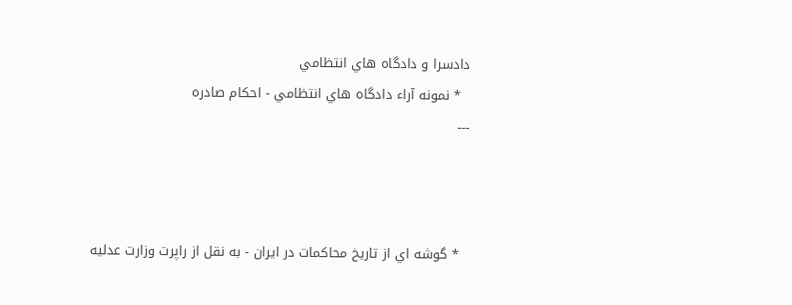دادسرا و دادگاه هاي انتظامي
  * نمونه آراء دادگاه هاي انتظامي - احكام صادره
---



  * گوشه اي از تاريخ محاكمات در ايران - به نقل از راپرت وزارت عدليه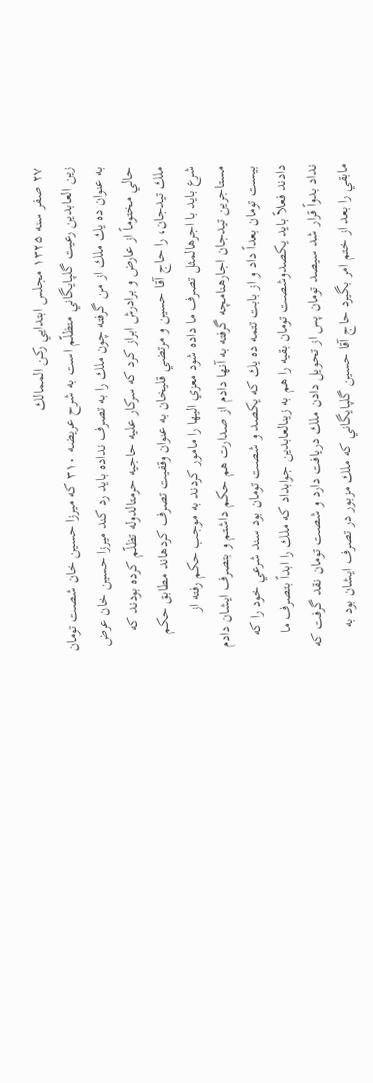۲۷ صفر سنه ۱۳۲۵ مجلس ابتدايي ركن الممالك
زين العابدين رعيت گلپايگاني متظلّم است به شرح عريضه ۳۱۰ كه ميرزا حسين خان شصت تومان به عنوان ده يك ملك از من گرفته چون ملك را به تصرف نداده بايد رد كند ميرزا حسين خان عرض حالي مختوماً از عارض و برادرش ابراز كرد كه سركار عليه حاجيه حرمتالدوله تظلّم كرده بودند كه ملك تيدجان، را حاج آقا حسين و مرتضي قليخان به عنوان وقفيت تصرف كردهاند مطابق حكم شرع بايد با اجرهالمثل تصرف ما داده شود معزي اليها را مامور كردند به موجب حكم رفته از مستاجرين تيدجان اجارهنامچه گرفته به آنها دادم از صدارت هم حكم داشتم و بتصرف ايشان دادم بيست تومان بعداً داد و از بابت تتمه ده يك كه يكصد و شصت تومان بود سند شرعي خود را كه دادند فعلاً بايد يكصدوشصت تومان بقيه را هم به زينالعابدين جوابداد كه ملك را ابداً بتصرف ما نداد بدواً قرار شد سيصد تومان پس از تحويل دادن ملك دريافت دارد و شصت تومان نقد گرفت كه مابقي را بعد از ختم امر بگيرد حاج آقا حسين گلپايگاني كه ملك مزبور در تصرف ايشان بود به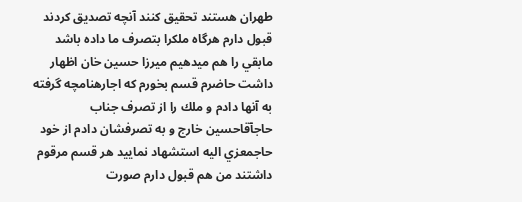طهران هستند تحقيق كنند آنچه تصديق كردند قبول دارم هرگاه ملكرا بتصرف ما داده باشد مابقي را هم ميدهيم ميرزا حسين خان اظهار داشت حاضرم قسم بخورم كه اجارهنامچه گرفته به آنها دادم و ملك را از تصرف جناب حاجآقاحسين خارج و به تصرفشان دادم از خود حاجمعزي اليه استشهاد نماييد هر قسم مرقوم داشتند من هم قبول دارم صورت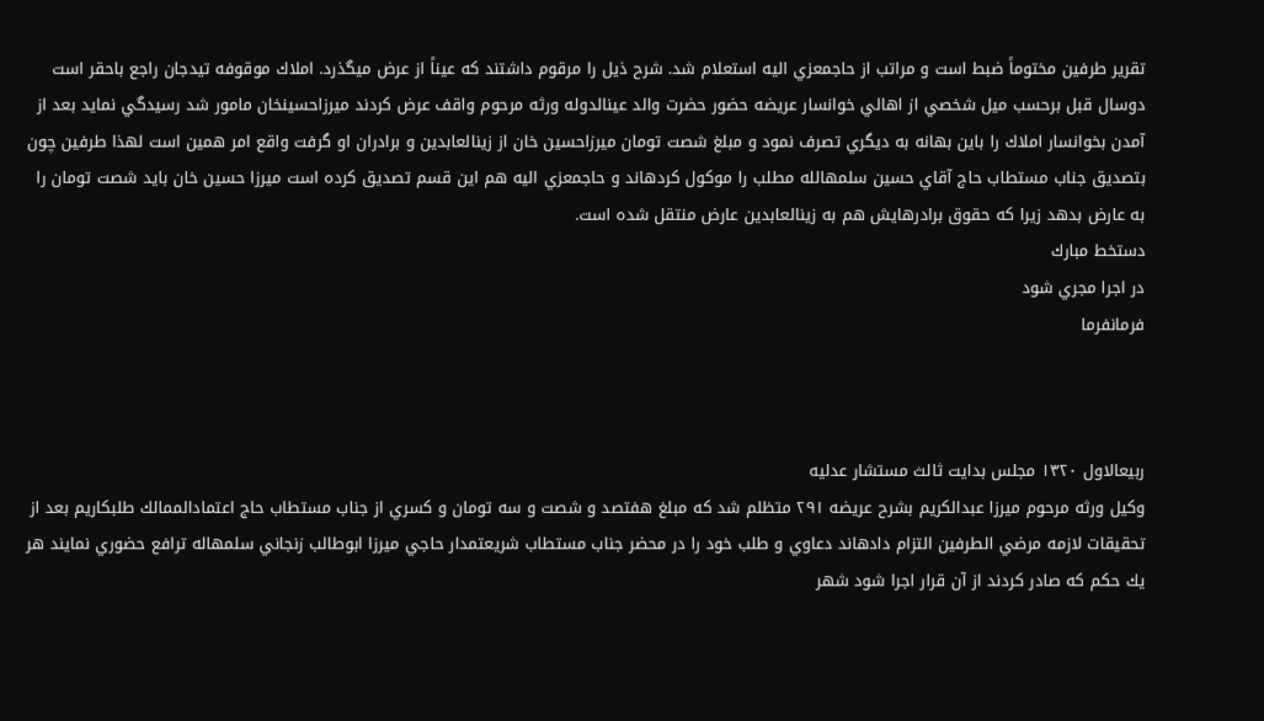تقرير طرفين مختوماً ضبط است و مراتب از حاجمعزي اليه استعلام شد. شرح ذيل را مرقوم داشتند كه عيناً از عرض ميگذرد. املاك موقوفه تيدجان راجع باحقر است دوسال قبل برحسب ميل شخصي از اهالي خوانسار عريضه حضور حضرت والد عينالدوله ورثه مرحوم واقف عرض كردند ميرزاحسينخان مامور شد رسيدگي نمايد بعد از آمدن بخوانسار املاك را باين بهانه به ديگري تصرف نمود و مبلغ شصت تومان ميرزاحسين خان از زينالعابدين و برادران او گرفت واقع امر همين است لهذا طرفين چون بتصديق جناب مستطاب حاج آقاي حسين سلمهالله مطلب را موكول كردهاند و حاجمعزي اليه هم اين قسم تصديق كرده است ميرزا حسين خان بايد شصت تومان را به عارض بدهد زيرا كه حقوق برادرهايش هم به زينالعابدين عارض منتقل شده است.
دستخط مبارك
در اجرا مجري شود
فرمانفرما



ربيعالاول ۱۳۲۰ مجلس بدايت ثالث مستشار عدليه
وكيل ورثه مرحوم ميرزا عبدالكريم بشرح عريضه ۲۹۱ متظلم شد كه مبلغ هفتصد و شصت و سه تومان و كسري از جناب مستطاب حاج اعتمادالممالك طلبكاريم بعد از تحقيقات لازمه مرضي الطرفين التزام دادهاند دعاوي و طلب خود را در محضر جناب مستطاب شريعتمدار حاجي ميرزا ابوطالب زنجاني سلمهاله ترافع حضوري نمايند هر يك حكم كه صادر كردند از آن قرار اجرا شود شهر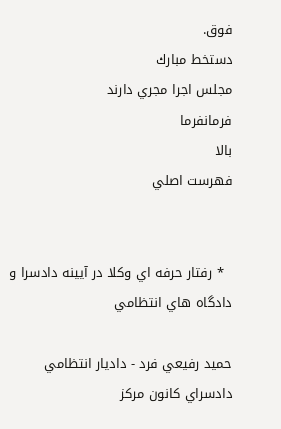فوق.
دستخط مبارك
مجلس اجرا مجري دارند
فرمانفرما
بالا
فهرست اصلي


  * رفتار حرفه اي وكلا در آيينه دادسرا و دادگاه هاي انتظامي

حميد رفيعي فرد - داديار انتظامي دادسراي كانون مركز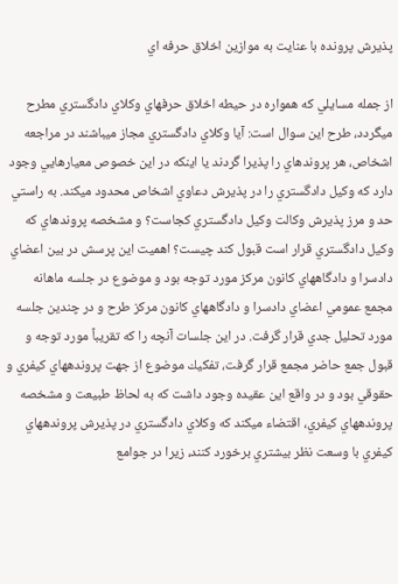پذيرش پرونده با عنايت به موازين اخلاق حرفه اي

از جمله مسايلي كه همواره در حيطه اخلاق حرفهاي وكلاي دادگستري مطرح ميگردد، طرح اين سوال است: آيا وكلاي دادگستري مجاز ميباشند در مراجعه اشخاص، هر پروندهاي را پذيرا گردند يا اينكه در اين خصوص معيارهايي وجود دارد كه وكيل دادگستري را در پذيرش دعاوي اشخاص محدود ميكند. به راستي حد و مرز پذيرش وكالت وكيل دادگستري كجاست؟ و مشخصه پروندهاي كه وكيل دادگستري قرار است قبول كند چيست؟ اهميت اين پرسش در بين اعضاي دادسرا و دادگاههاي كانون مركز مورد توجه بود و موضوع در جلسه ماهانه مجمع عمومي اعضاي دادسرا و دادگاههاي كانون مركز طرح و در چندين جلسه مورد تحليل جدي قرار گرفت. در اين جلسات آنچه را كه تقريباً مورد توجه و قبول جمع حاضر مجمع قرار گرفت، تفكيك موضوع از جهت پروندههاي كيفري و حقوقي بود و در واقع اين عقيده وجود داشت كه به لحاظ طبيعت و مشخصه پروندههاي كيفري، اقتضاء ميكند كه وكلاي دادگستري در پذيرش پروندههاي كيفري با وسعت نظر بيشتري برخورد كنند، زيرا در جوامع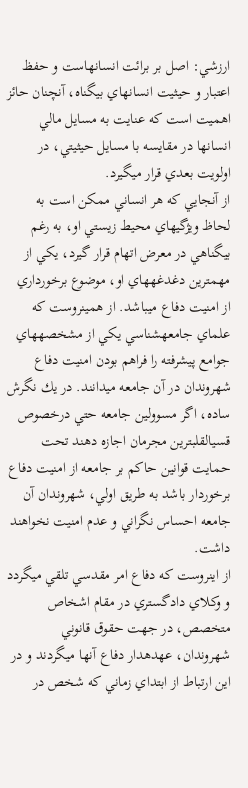ارزشي: اصل بر برائت انسانهاست و حفظ اعتبار و حيثيت انسانهاي بيگناه، آنچنان حائز اهميت است كه عنايت به مسايل مالي انسانها در مقايسه با مسايل حيثيتي، در اولويت بعدي قرار ميگيرد.
از آنجايي كه هر انساني ممكن است به لحاظ ويژگيهاي محيط زيستي او، به رغم بيگناهي در معرض اتهام قرار گيرد، يكي از مهمترين دغدغههاي او، موضوع برخورداري از امنيت دفاع ميباشد. از همينروست كه علماي جامعهشناسي يكي از مشخصههاي جوامع پيشرفته را فراهم بودن امنيت دفاع شهروندان در آن جامعه ميدانند. در يك نگرش ساده، اگر مسوولين جامعه حتي درخصوص قسيالقلبترين مجرمان اجازه دهند تحت حمايت قوانين حاكم بر جامعه از امنيت دفاع برخوردار باشد به طريق اولي، شهروندان آن جامعه احساس نگراني و عدم امنيت نخواهند داشت.
از اينروست كه دفاع امر مقدسي تلقي ميگردد و وكلاي دادگستري در مقام اشخاص متخصص، در جهت حقوق قانوني شهروندان، عهدهدار دفاع آنها ميگردند و در اين ارتباط از ابتداي زماني كه شخص در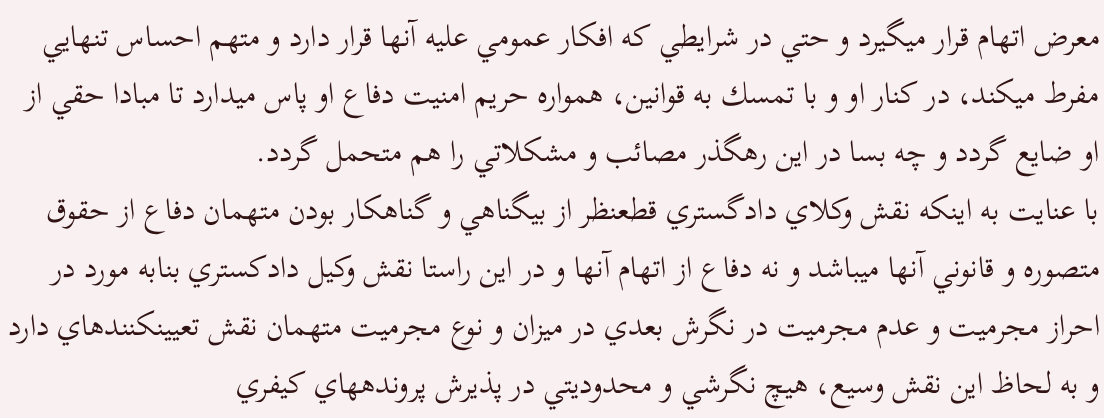معرض اتهام قرار ميگيرد و حتي در شرايطي كه افكار عمومي عليه آنها قرار دارد و متهم احساس تنهايي مفرط ميكند، در كنار او و با تمسك به قوانين، همواره حريم امنيت دفاع او پاس ميدارد تا مبادا حقي از او ضايع گردد و چه بسا در اين رهگذر مصائب و مشكلاتي را هم متحمل گردد.
با عنايت به اينكه نقش وكلاي دادگستري قطعنظر از بيگناهي و گناهكار بودن متهمان دفاع از حقوق متصوره و قانوني آنها ميباشد و نه دفاع از اتهام آنها و در اين راستا نقش وكيل دادكستري بنابه مورد در احراز مجرميت و عدم مجرميت در نگرش بعدي در ميزان و نوع مجرميت متهمان نقش تعيينكنندهاي دارد و به لحاظ اين نقش وسيع، هيچ نگرشي و محدوديتي در پذيرش پروندههاي كيفري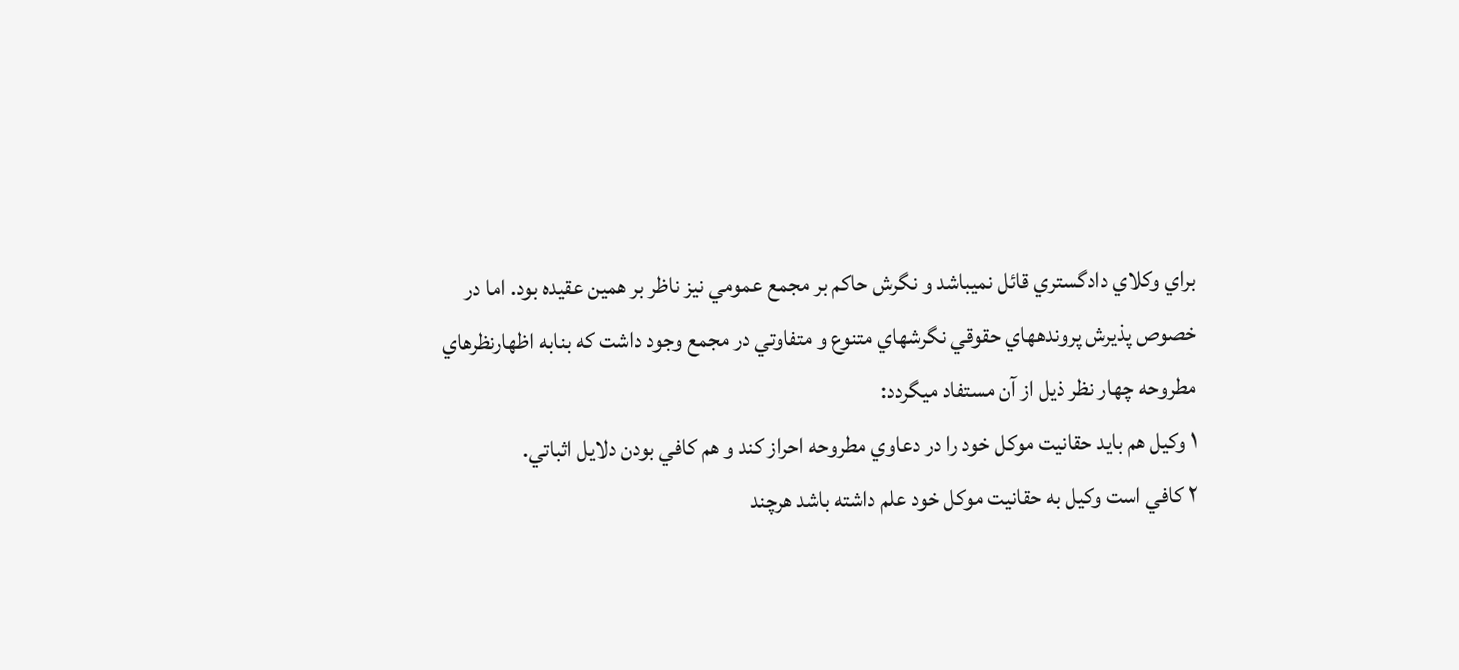براي وكلاي دادگستري قائل نميباشد و نگرش حاكم بر مجمع عمومي نيز ناظر بر همين عقيده بود. اما در خصوص پذيرش پروندههاي حقوقي نگرشهاي متنوع و متفاوتي در مجمع وجود داشت كه بنابه اظهارنظرهاي مطروحه چهار نظر ذيل از آن مستفاد ميگردد:
۱ وكيل هم بايد حقانيت موكل خود را در دعاوي مطروحه احراز كند و هم كافي بودن دلايل اثباتي.
۲ كافي است وكيل به حقانيت موكل خود علم داشته باشد هرچند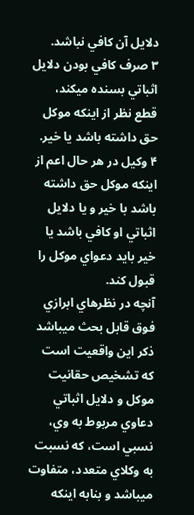دلايل آن كافي نباشد.
۳ صرف كافي بودن دلايل اثباتي بسنده ميكند، قطع نظر از اينكه موكل حق داشته باشد يا خير.
۴ وكيل در هر حال اعم از اينكه موكل حق داشته باشد با خير و يا دلايل اثباتي او كافي باشد يا خير بايد دعواي موكل را قبول كند.
آنچه در نظرهاي ابرازي فوق قابل بحث ميباشد ذكر اين واقعيت است كه تشخيص حقانيت موكل و دلايل اثباتي دعاوي مربوط به وي، نسبي است، كه نسبت به وكلاي متعدد، متفاوت ميباشد و بنابه اينكه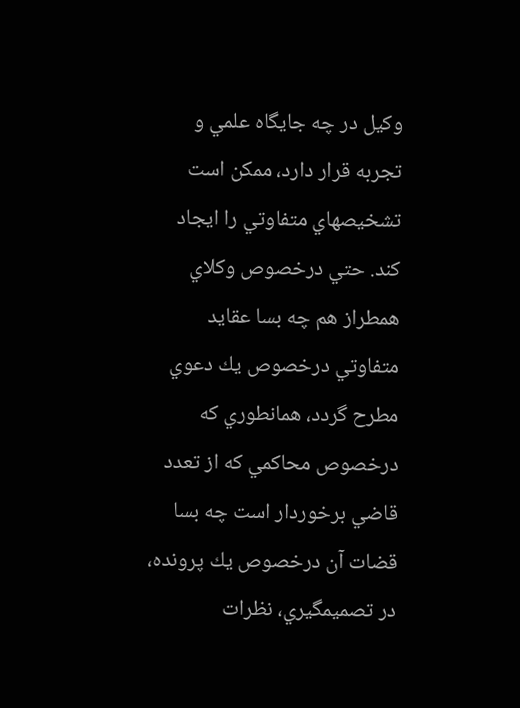وكيل در چه جايگاه علمي و تجربه قرار دارد، ممكن است تشخيصهاي متفاوتي را ايجاد كند. حتي درخصوص وكلاي همطراز هم چه بسا عقايد متفاوتي درخصوص يك دعوي مطرح گردد، همانطوري كه درخصوص محاكمي كه از تعدد قاضي برخوردار است چه بسا قضات آن درخصوص يك پرونده، در تصميمگيري، نظرات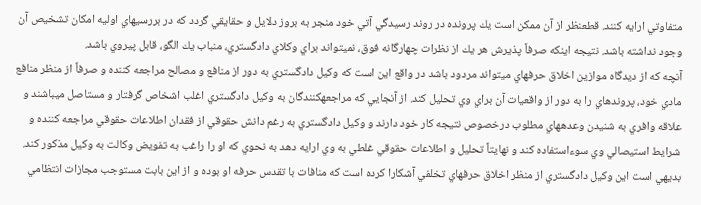متفاوتي ارايه كنند. قطعنظر از آن ممكن است يك پرونده در روند رسيدگي آتي خود منجر به بروز دلايل و حقايقي گردد كه در بررسيهاي اوليه امكان تشخيص آن وجود نداشته باشد. نتيجه اينكه صرفاً پذيرش هر يك از نظرات چهارگانه فوق، نميتواند براي وكلاي دادگستري، منباب يك الگو، قابل پيروي باشد.
آنچه كه از ديدگاه موازين اخلاق حرفهاي ميتواند مردود باشد در واقع اين است كه وكيل دادگستري به دور از منافع و مصالح مراجعه كننده و صرفاً از منظر منافع مادي خود، پروندهاي را به دور از واقعيات آن براي وي تحليل كند. از آنجايي كه مراجعهكنندگان به وكيل دادگستري اغلب اشخاص گرفتار و مستاصل ميباشند و علاقه وافري به شنيدن وعدههاي مطلوب درخصوص نتيجه كار خود دارند و وكيل دادگستري به رغم دانش حقوقي از فقدان اطلاعات حقوقي مراجعه كننده و شرايط استيصالي وي سوءاستفاده كند و نهايتاً تحليل و اطلاعات حقوقي غلطي به وي ارايه دهد به نحوي كه او را راغب به تفويض وكالت به وكيل مذكور كند. بديهي است اين وكيل دادگستري از منظر اخلاق حرفهاي تخلفي آشكارا كرده است كه منافات با تقدس حرفه او بوده و از اين بابت مستوجب مجازات انتظامي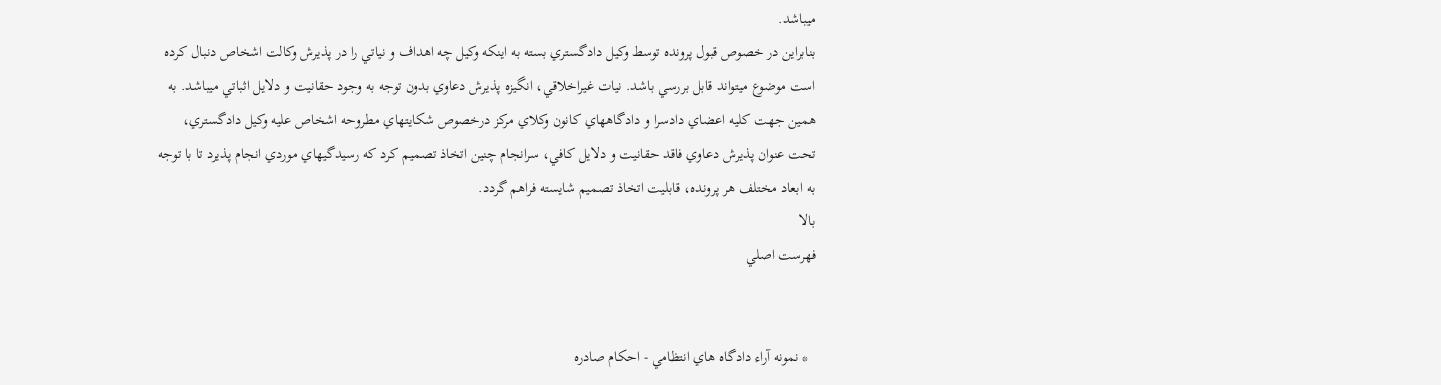ميباشد.
بنابراين در خصوص قبول پرونده توسط وكيل دادگستري بسته به اينكه وكيل چه اهداف و نياتي را در پذيرش وكالت اشخاص دنبال كرده است موضوع ميتواند قابل بررسي باشد. نيات غيراخلاقي، انگيزه پذيرش دعاوي بدون توجه به وجود حقانيت و دلايل اثباتي ميباشد. به همين جهت كليه اعضاي دادسرا و دادگاههاي كانون وكلاي مركز درخصوص شكايتهاي مطروحه اشخاص عليه وكيل دادگستري، تحت عنوان پذيرش دعاوي فاقد حقانيت و دلايل كافي، سرانجام چنين اتخاذ تصميم كرد كه رسيدگيهاي موردي انجام پذيرد تا با توجه به ابعاد مختلف هر پرونده، قابليت اتخاذ تصميم شايسته فراهم گردد.
بالا
فهرست اصلي


  * نمونه آراء دادگاه هاي انتظامي - احكام صادره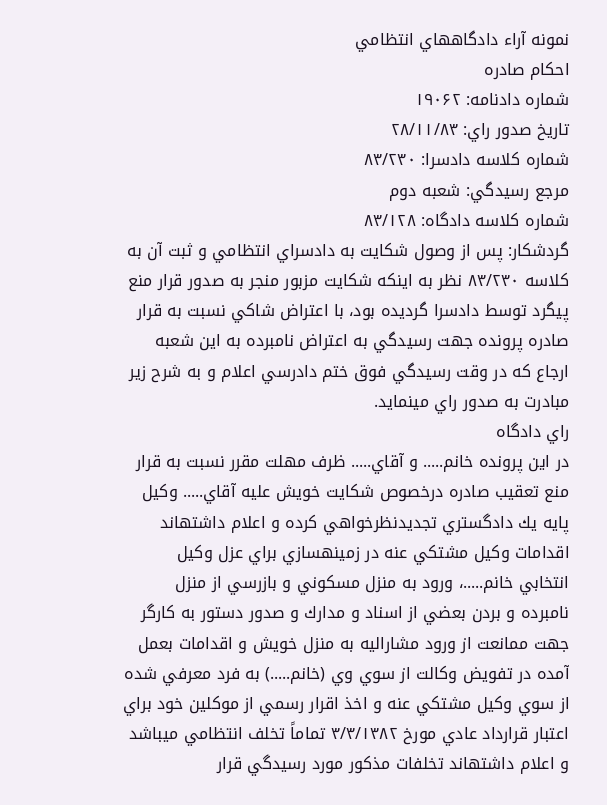نمونه آراء دادگاههاي انتظامي
احكام صادره
شماره دادنامه: ۱۹۰۶۲
تاريخ صدور راي: ۲۸/۱۱/۸۳
شماره كلاسه دادسرا: ۸۳/۲۳۰
مرجع رسيدگي: شعبه دوم
شماره كلاسه دادگاه: ۸۳/۱۲۸
گردشكار: پس از وصول شكايت به دادسراي انتظامي و ثبت آن به كلاسه ۸۳/۲۳۰ نظر به اينكه شكايت مزبور منجر به صدور قرار منع پيگرد توسط دادسرا گرديده بود، با اعتراض شاكي نسبت به قرار صادره پرونده جهت رسيدگي به اعتراض نامبرده به اين شعبه ارجاع كه در وقت رسيدگي فوق ختم دادرسي اعلام و به شرح زير مبادرت به صدور راي مينمايد.
راي دادگاه
در اين پرونده خانم..... و آقاي..... ظرف مهلت مقرر نسبت به قرار منع تعقيب صادره درخصوص شكايت خويش عليه آقاي..... وكيل پايه يك دادگستري تجديدنظرخواهي كرده و اعلام داشتهاند اقدامات وكيل مشتكي عنه در زمينهسازي براي عزل وكيل انتخابي خانم.....، ورود به منزل مسكوني و بازرسي از منزل نامبرده و بردن بعضي از اسناد و مدارك و صدور دستور به كارگر جهت ممانعت از ورود مشاراليه به منزل خويش و اقدامات بعمل آمده در تفويض وكالت از سوي وي (خانم.....) به فرد معرفي شده از سوي وكيل مشتكي عنه و اخذ اقرار رسمي از موكلين خود براي اعتبار قرارداد عادي مورخ ۳/۳/۱۳۸۲ تماماً تخلف انتظامي ميباشد و اعلام داشتهاند تخلفات مذكور مورد رسيدگي قرار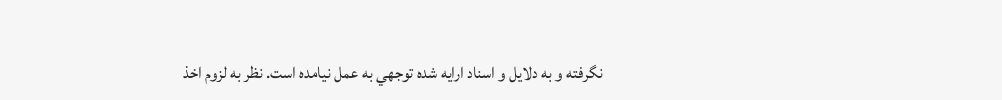نگرفته و به دلايل و اسناد ارايه شده توجهي به عمل نيامده است. نظر به لزوم اخذ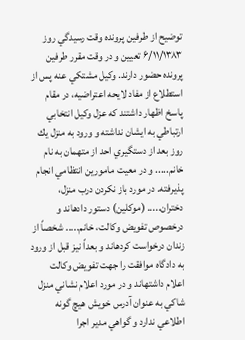توضيح از طرفين پرونده وقت رسيدگي روز ۶/۱۱/۱۳۸۳ تعيين و در وقت مقرر طرفين پرونده حضور دارند. وكيل مشتكي عنه پس از استطلاع از مفاد لايحه اعتراضيه، در مقام پاسخ اظهار داشتند كه عزل وكيل انتخابي ارتباطي به ايشان نداشته و ورود به منزل يك روز بعد از دستگيري احد از متهمان به نام خانم..... و در معيت مامورين انتظامي انجام پذيرفته. در مورد باز نكردن درب منزل، دختران..... (موكلين) دستور دادهاند و درخصوص تفويض وكالت، خانم..... شخصاً از زندان درخواست كردهاند و بعداً نيز قبل از ورود به دادگاه موافقت را جهت تفويض وكالت اعلام داشتهاند و در مورد اعلام نشاني منزل شاكي به عنوان آدرس خويش هيچ گونه اطلاعي ندارد و گواهي مدير اجرا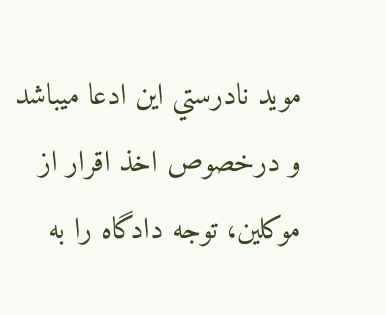مويد نادرستي اين ادعا ميباشد و درخصوص اخذ اقرار از موكلين، توجه دادگاه را به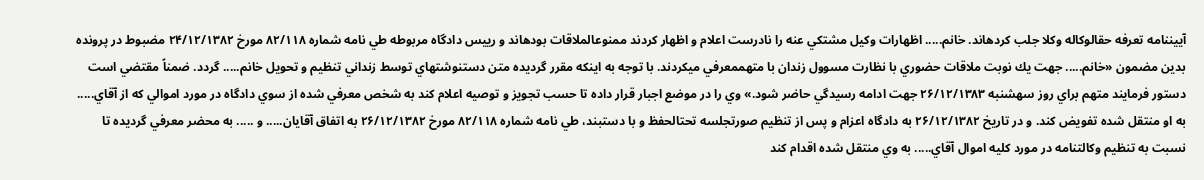آييننامه تعرفه حقالوكاله وكلا جلب كردهاند. خانم..... اظهارات وكيل مشتكي عنه را نادرست اعلام و اظهار كردند ممنوعالملاقات بودهاند و رييس دادگاه مربوطه طي نامه شماره ۸۲/۱۱۸ مورخ ۲۴/۱۲/۱۳۸۲ مضبوط در پرونده بدين مضمون «خانم..... جهت يك نوبت ملاقات حضوري با نظارت مسوول زندان با متهممعرفي ميكردند. با توجه به اينكه مقرر گرديده متن دستنوشتهاي توسط زنداني تنظيم و تحويل خانم..... گردد. ضمناً مقتضي است دستور فرمايند متهم براي روز سهشنبه ۲۶/۱۲/۱۳۸۳ جهت ادامه رسيدگي حاضر شود.» وي را در موضع اجبار قرار داده تا حسب تجويز و توصيه اعلام كند به شخص معرفي شده از سوي دادگاه در مورد اموالي كه از آقاي..... به او منتقل شده تفويض كند. و در تاريخ ۲۶/۱۲/۱۳۸۲ به دادگاه اعزام و پس از تنظيم صورتجلسه تحتالحفظ و با دستبند، طي نامه شماره ۸۲/۱۱۸ مورخ ۲۶/۱۲/۱۳۸۲ به اتفاق آقايان..... و ..... به محضر معرفي گرديده تا نسبت به تنظيم وكالتنامه در مورد كليه اموال آقاي..... به وي منتقل شده اقدام كند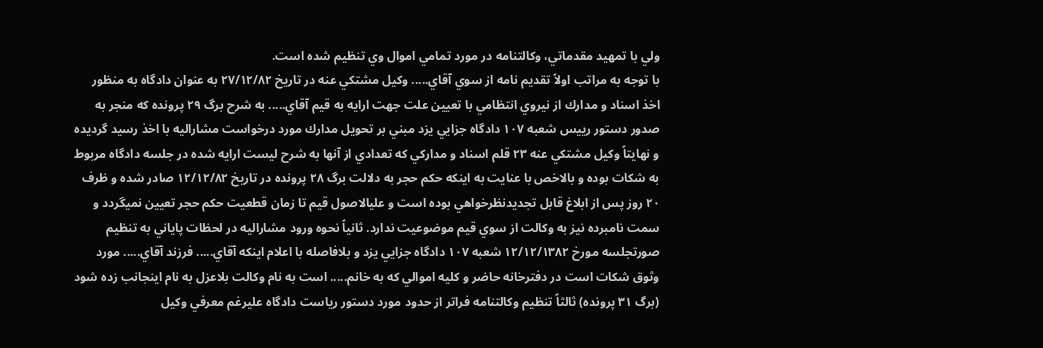ولي با تمهيد مقدماتي، وكالتنامه در مورد تمامي اموال وي تنظيم شده است.
با توجه به مراتب اولاً تقديم نامه از سوي آقاي..... وكيل مشتكي عنه در تاريخ ۲۷/۱۲/۸۲ به عنوان دادگاه به منظور اخذ اسناد و مدارك از نيروي انتظامي با تعيين علت جهت ارايه به قيم آقاي..... به شرح برگ ۲۹ پرونده كه منجر به صدور دستور رييس شعبه ۱۰۷ دادگاه جزايي يزد مبني بر تحويل مدارك مورد درخواست مشاراليه با اخذ رسيد گرديده و نهايتاً وكيل مشتكي عنه ۲۳ قلم اسناد و مداركي كه تعدادي از آنها به شرح ليست ارايه شده در جلسه دادگاه مربوط به شكات بوده و بالاخص با عنايت به اينكه حكم حجر به دلالت برگ ۲۸ پرونده در تاريخ ۱۲/۱۲/۸۲ صادر شده و ظرف ۲۰ روز پس از ابلاغ قابل تجديدنظرخواهي بوده است و عليالاصول قيم تا زمان قطعيت حكم حجر تعيين نميگردد و سمت نامبرده نيز به وكالت از سوي قيم موضوعيت ندارد. ثانياً نحوه ورود مشاراليه در لحظات پاياني به تنظيم صورتجلسه مورخ ۱۲/۱۲/۱۳۸۲ شعبه ۱۰۷ دادگاه جزايي يزد و بلافاصله با اعلام اينكه آقاي..... فرزند آقاي..... مورد وثوق شكات است در دفترخانه حاضر و كليه اموالي كه به خانم..... است به نام وكالت بلاعزل به نام اينجانب زده شود (برگ ۳۱ پرونده) ثالثاً تنظيم وكالتنامه فراتر از حدود مورد دستور رياست دادگاه عليرغم معرفي وكيل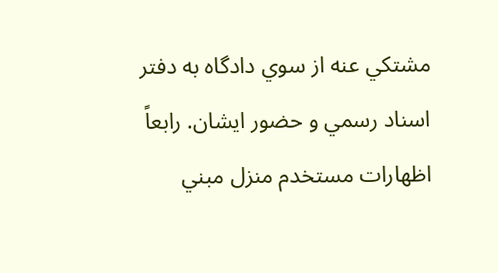مشتكي عنه از سوي دادگاه به دفتر اسناد رسمي و حضور ايشان. رابعاً اظهارات مستخدم منزل مبني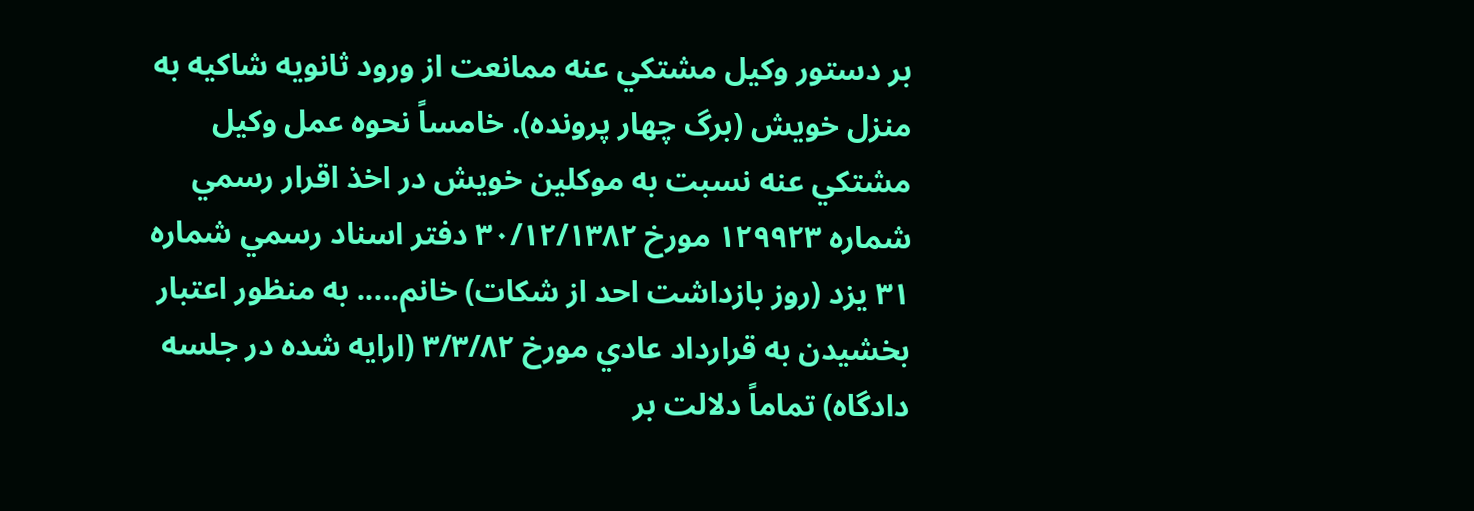بر دستور وكيل مشتكي عنه ممانعت از ورود ثانويه شاكيه به منزل خويش (برگ چهار پرونده). خامساً نحوه عمل وكيل مشتكي عنه نسبت به موكلين خويش در اخذ اقرار رسمي شماره ۱۲۹۹۲۳ مورخ ۳۰/۱۲/۱۳۸۲ دفتر اسناد رسمي شماره ۳۱ يزد (روز بازداشت احد از شكات) خانم..... به منظور اعتبار بخشيدن به قرارداد عادي مورخ ۳/۳/۸۲ (ارايه شده در جلسه دادگاه) تماماً دلالت بر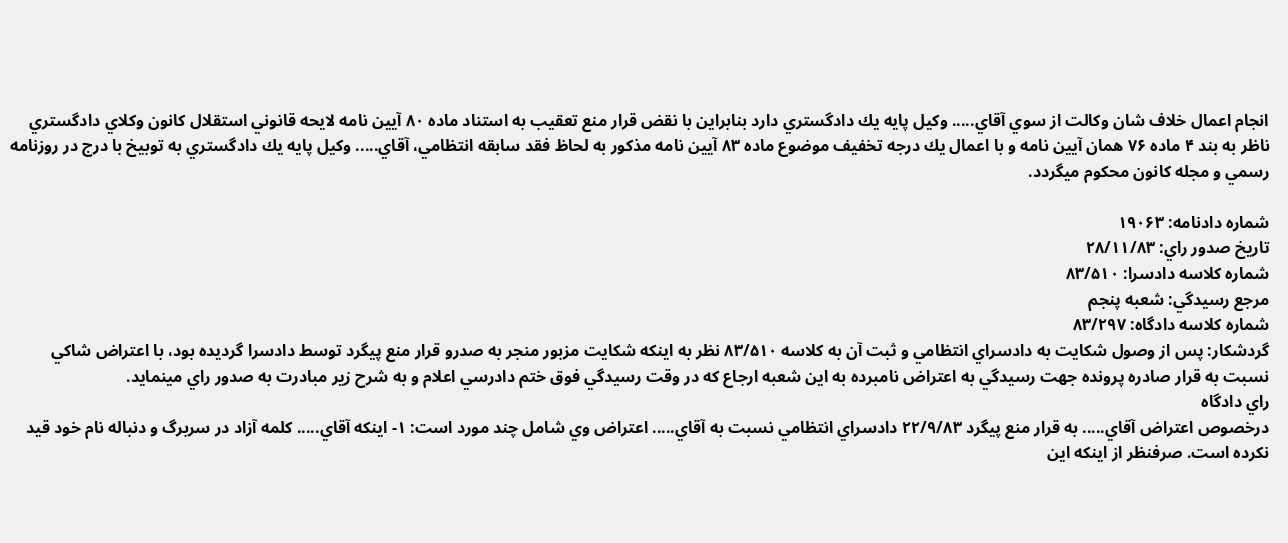انجام اعمال خلاف شان وكالت از سوي آقاي..... وكيل پايه يك دادگستري دارد بنابراين با نقض قرار منع تعقيب به استناد ماده ۸۰ آيين نامه لايحه قانوني استقلال كانون وكلاي دادگستري ناظر به بند ۴ ماده ۷۶ همان آيين نامه و با اعمال يك درجه تخفيف موضوع ماده ۸۳ آيين نامه مذكور به لحاظ فقد سابقه انتظامي، آقاي..... وكيل پايه يك دادگستري به توبيخ با درج در روزنامه رسمي و مجله كانون محكوم ميگردد.

شماره دادنامه: ۱۹۰۶۳
تاريخ صدور راي: ۲۸/۱۱/۸۳
شماره كلاسه دادسرا: ۸۳/۵۱۰
مرجع رسيدگي: شعبه پنجم
شماره كلاسه دادگاه: ۸۳/۲۹۷
گردشكار: پس از وصول شكايت به دادسراي انتظامي و ثبت آن به كلاسه ۸۳/۵۱۰ نظر به اينكه شكايت مزبور منجر به صدرو قرار منع پيگرد توسط دادسرا گرديده بود، با اعتراض شاكي نسبت به قرار صادره پرونده جهت رسيدگي به اعتراض نامبرده به اين شعبه ارجاع كه در وقت رسيدگي فوق ختم دادرسي اعلام و به شرح زير مبادرت به صدور راي مينمايد.
راي دادگاه
درخصوص اعتراض آقاي..... به قرار منع پيگرد ۲۲/۹/۸۳ دادسراي انتظامي نسبت به آقاي..... اعتراض وي شامل چند مورد است: ۱- اينكه آقاي..... كلمه آزاد در سربرگ و دنباله نام خود قيد نكرده است. صرفنظر از اينكه اين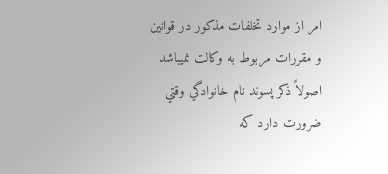امر از موارد تخلفات مذكور در قوانين و مقررات مربوط به وكالت نميباشد اصولاً ذكر پسوند نام خانوادگي وقتي ضرورت دارد كه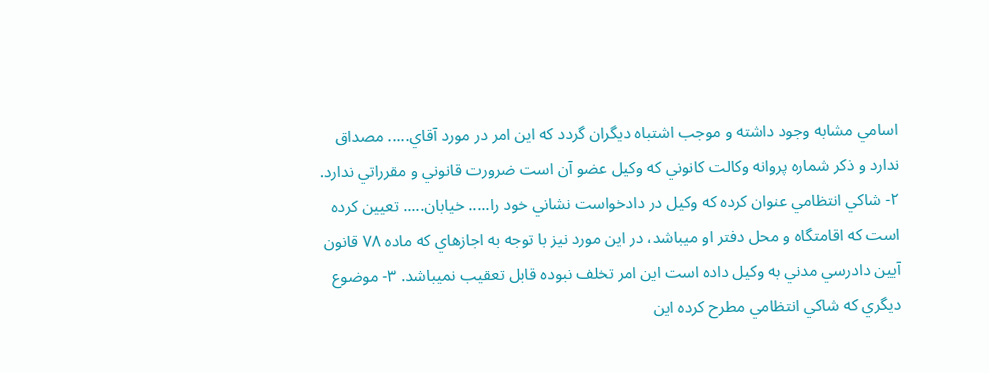اسامي مشابه وجود داشته و موجب اشتباه ديگران گردد كه اين امر در مورد آقاي..... مصداق ندارد و ذكر شماره پروانه وكالت كانوني كه وكيل عضو آن است ضرورت قانوني و مقرراتي ندارد. ۲- شاكي انتظامي عنوان كرده كه وكيل در دادخواست نشاني خود را..... خيابان..... تعيين كرده است كه اقامتگاه و محل دفتر او ميباشد، در اين مورد نيز با توجه به اجازهاي كه ماده ۷۸ قانون آيين دادرسي مدني به وكيل داده است اين امر تخلف نبوده قابل تعقيب نميباشد. ۳- موضوع ديگري كه شاكي انتظامي مطرح كرده اين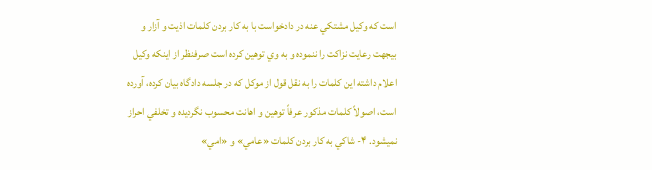است كه وكيل مشتكي عنه در دادخواست با به كار بردن كلمات اذيت و آزار و بيجهت رعايت نزاكت را ننموده و به وي توهين كرده است صرفنظر از اينكه وكيل اعلام داشته اين كلمات را به نقل قول از موكل كه در جلسه دادگاه بيان كرده، آورده است، اصولاً كلمات مذكور عرفاً توهين و اهانت محسوب نگرديده و تخلفي احراز نميشود. ۴- شاكي به كار بردن كلمات «عامي» و «امي»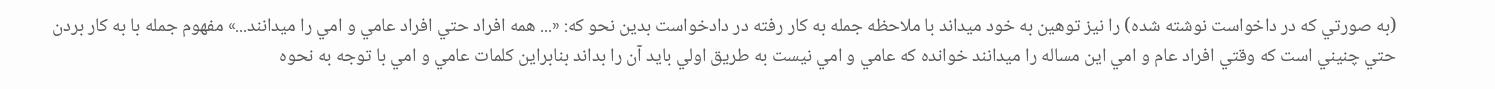(به صورتي كه در داخواست نوشته شده) را نيز توهين به خود ميداند با ملاحظه جمله به كار رفته در دادخواست بدين نحو كه: «... همه افراد حتي افراد عامي و امي را ميدانند...» مفهوم جمله با به كار بردن حتي چنيني است كه وقتي افراد عام و امي اين مساله را ميدانند خوانده كه عامي و امي نيست به طريق اولي بايد آن را بداند بنابراين كلمات عامي و امي با توجه به نحوه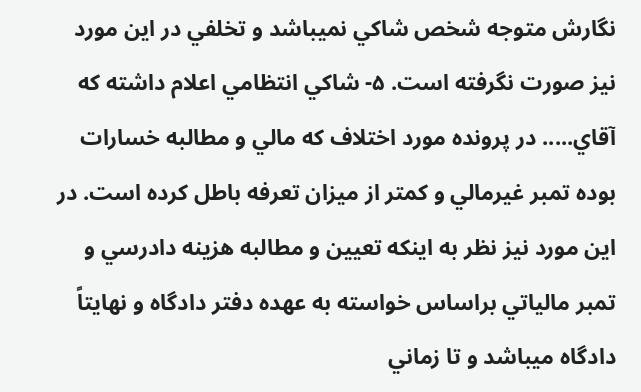نگارش متوجه شخص شاكي نميباشد و تخلفي در اين مورد نيز صورت نگرفته است. ۵- شاكي انتظامي اعلام داشته كه آقاي..... در پرونده مورد اختلاف كه مالي و مطالبه خسارات بوده تمبر غيرمالي و كمتر از ميزان تعرفه باطل كرده است. در اين مورد نيز نظر به اينكه تعيين و مطالبه هزينه دادرسي و تمبر مالياتي براساس خواسته به عهده دفتر دادگاه و نهايتاً دادگاه ميباشد و تا زماني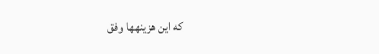كه اين هزينهها وفق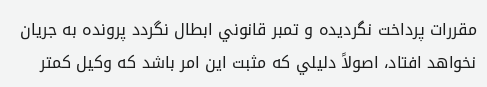مقررات پرداخت نگرديده و تمبر قانوني ابطال نگردد پرونده به جريان نخواهد افتاد، اصولاً دليلي كه مثبت اين امر باشد كه وكيل كمتر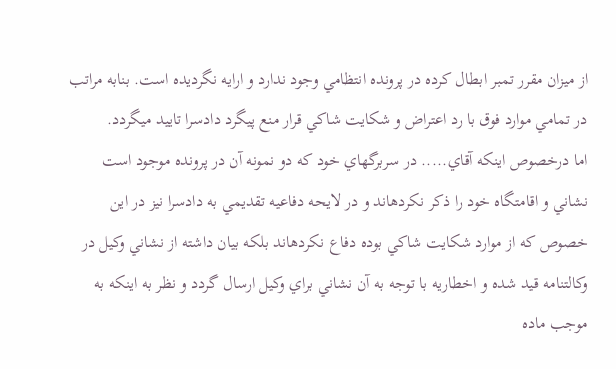از ميزان مقرر تمبر ابطال كرده در پرونده انتظامي وجود ندارد و ارايه نگرديده است. بنابه مراتب در تمامي موارد فوق با رد اعتراض و شكايت شاكي قرار منع پيگرد دادسرا تاييد ميگردد.
اما درخصوص اينكه آقاي..... در سربرگهاي خود كه دو نمونه آن در پرونده موجود است نشاني و اقامتگاه خود را ذكر نكردهاند و در لايحه دفاعيه تقديمي به دادسرا نيز در اين خصوص كه از موارد شكايت شاكي بوده دفاع نكردهاند بلكه بيان داشته از نشاني وكيل در وكالتنامه قيد شده و اخطاريه با توجه به آن نشاني براي وكيل ارسال گردد و نظر به اينكه به موجب ماده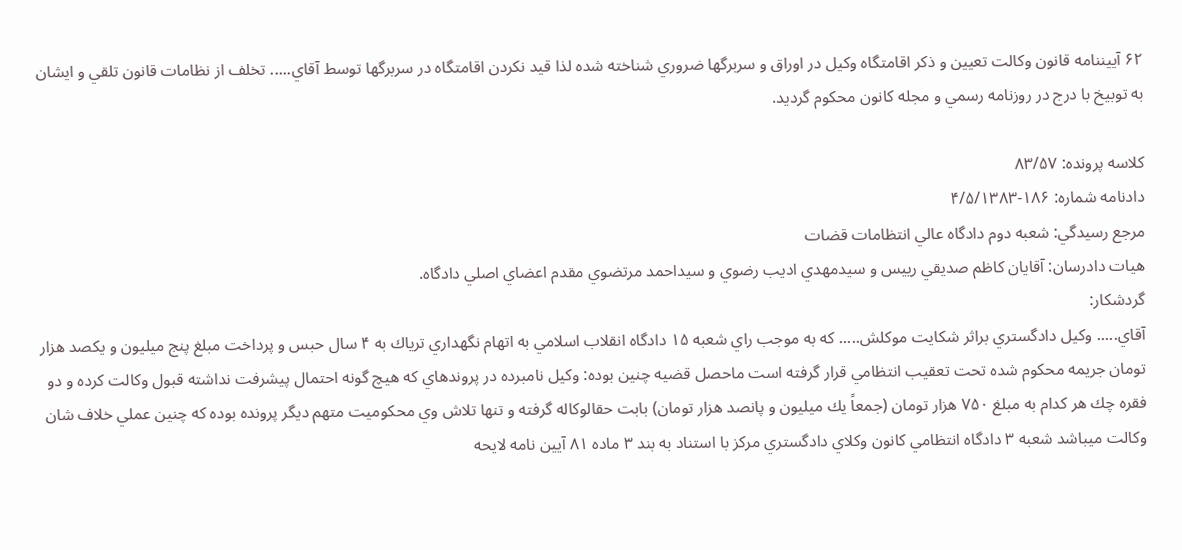۶۲ آييننامه قانون وكالت تعيين و ذكر اقامتگاه وكيل در اوراق و سربرگها ضروري شناخته شده لذا قيد نكردن اقامتگاه در سربرگها توسط آقاي..... تخلف از نظامات قانون تلقي و ايشان به توبيخ با درج در روزنامه رسمي و مجله كانون محكوم گرديد.

كلاسه پرونده: ۸۳/۵۷
دادنامه شماره: ۱۸۶-۴/۵/۱۳۸۳
مرجع رسيدگي: شعبه دوم دادگاه عالي انتظامات قضات
هيات دادرسان: آقايان كاظم صديقي رييس و سيدمهدي اديب رضوي و سيداحمد مرتضوي مقدم اعضاي اصلي دادگاه.
گردشكار:
آقاي..... وكيل دادگستري براثر شكايت موكلش..... كه به موجب راي شعبه ۱۵ دادگاه انقلاب اسلامي به اتهام نگهداري ترياك به ۴ سال حبس و پرداخت مبلغ پنج ميليون و يكصد هزار تومان جريمه محكوم شده تحت تعقيب انتظامي قرار گرفته است ماحصل قضيه چنين بوده: وكيل نامبرده در پروندهاي كه هيچ گونه احتمال پيشرفت نداشته قبول وكالت كرده و دو فقره چك هر كدام به مبلغ ۷۵۰ هزار تومان (جمعاً يك ميليون و پانصد هزار تومان) بابت حقالوكاله گرفته و تنها تلاش وي محكوميت متهم ديگر پرونده بوده كه چنين عملي خلاف شان وكالت ميباشد شعبه ۳ دادگاه انتظامي كانون وكلاي دادگستري مركز با استناد به بند ۳ ماده ۸۱ آيين نامه لايحه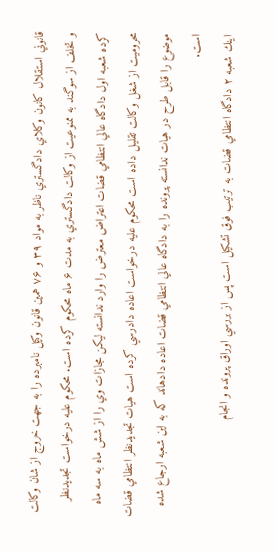قانوني استقلال كانون وكلاي دادگستري ناظر به مواد ۳۹ و ۷۶ همين قانون وكيل نامبرده را به جهت خروج از شان وكالت و تخلف از سوگند به ممنوعيت از وكالت دادگستري به مدت ۶ ماه محكوم كرده است. محكوم عليه درخواست تجديدنظر كرده شعبه اول دادگاه عالي انتظامي قضات اعتراض معترض را وارد ندانسته ليكن مجازات وي را از شش ماه به سه ماه محروميت از شغل وكالت تقليل داده است محكوم عليه درخواست اعاده دادرسي كرده است هيات تجديدنظر انتظامي قضات موضوع را قابل طرح در هيات ندانسته پرونده را به دادگاه عالي انتظامي قضات اعاده دادهاند كه به اين شعبه ارجاع شده است.
اينك شعبه ۲ دادگاه انتظامي قضات به ترتيب فوق تشكيل است پس از بررسي اوراق پرونده و انجام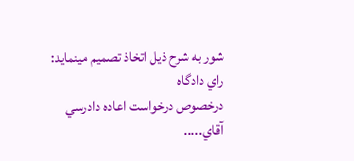شور به شرح ذيل اتخاذ تصميم مينمايد:
راي دادگاه
درخصوص درخواست اعاده دادرسي آقاي.....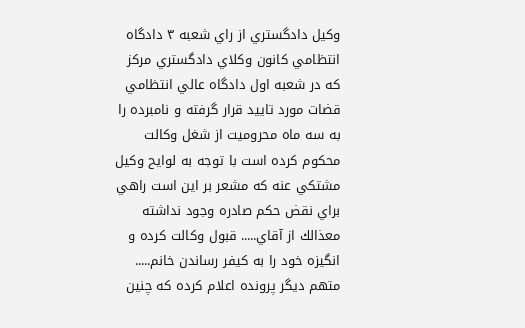وكيل دادگستري از راي شعبه ۳ دادگاه انتظامي كانون وكلاي دادگستري مركز كه در شعبه اول دادگاه عالي انتظامي قضات مورد تاييد قرار گرفته و نامبرده را به سه ماه محروميت از شغل وكالت محكوم كرده است با توجه به لوايح وكيل مشتكي عنه كه مشعر بر اين است راهي براي نقض حكم صادره وجود نداشته معذالك از آقاي..... قبول وكالت كرده و انگيزه خود را به كيفر رساندن خانم..... متهم ديگر پرونده اعلام كرده كه چنين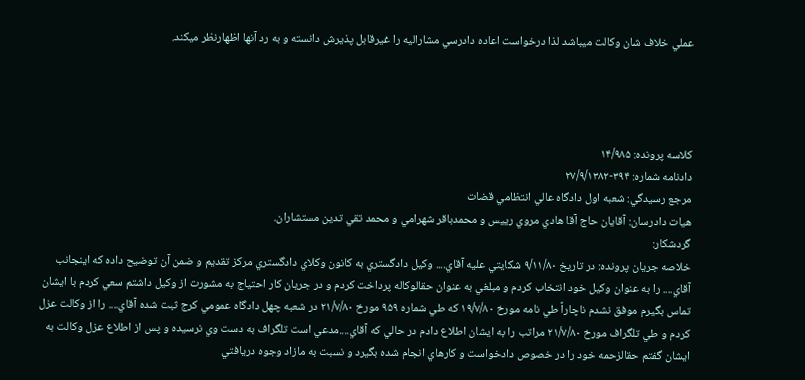عملي خلاف شان وكالت ميباشد لذا درخواست اعاده دادرسي مشاراليه را غيرقابل پذيرش دانسته و به رد آنها اظهارنظر ميكند.




كلاسه پرونده: ۱۴/۹۸۵
دادنامه شماره: ۳۹۴-۲۷/۹/۱۳۸۲
مرجع رسيدگي: شعبه اول دادگاه عالي انتظامي قضات
هيات دادرسان: آقايان حاج آقا هادي مروي رييس و محمدباقر شهرامي و محمد تقي تدين مستشاران.
گردشكار:
خلاصه جريان پرونده: در تاريخ ۹/۱۱/۸۰ شكايتي عليه آقاي.... وكيل دادگستري به كانون وكلاي دادگستري مركز تقديم و ضمن آن توضيح داده كه اينجانب آقاي.... را به عنوان وكيل خود انتخاب كردم و مبلغي به عنوان حقالوكاله پرداخت كردم و در جريان كار احتياج به مشورت از وكيل داشتم سعي كردم با ايشان تماس بگيرم موفق نشدم ناچاراً طي نامه مورخ ۱۹/۷/۸۰ كه طي شماره ۹۵۹ مورخ ۲۱/۷/۸۰ در شعبه چهل دادگاه عمومي كرج ثبت شده آقاي.... را از وكالت عزل كردم و طي تلگراف مورخ ۲۱/۷/۸۰ مراتب را به ايشان اطلاع دادم در حالي كه آقاي....مدعي است تلگراف به دست وي نرسيده و پس از اطلاع عزل وكالت به ايشان گفتم حقالزحمه خود را در خصوص دادخواست و كارهاي انجام شده بگيرد و نسبت به مازاد وجوه دريافتي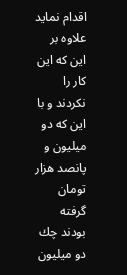اقدام نمايد علاوه بر اين كه اين كار را نكردند و با اين كه دو ميليون و پانصد هزار تومان گرفته بودند چك دو ميليون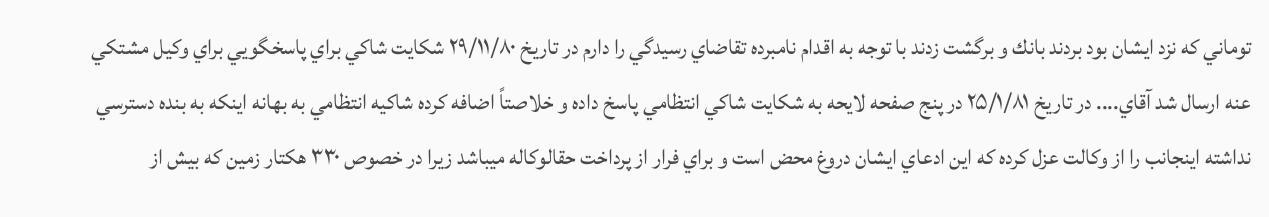توماني كه نزد ايشان بود بردند بانك و برگشت زدند با توجه به اقدام نامبرده تقاضاي رسيدگي را دارم در تاريخ ۲۹/۱۱/۸۰ شكايت شاكي براي پاسخگويي براي وكيل مشتكي عنه ارسال شد آقاي.... در تاريخ ۲۵/۱/۸۱ در پنج صفحه لايحه به شكايت شاكي انتظامي پاسخ داده و خلاصتاً اضافه كرده شاكيه انتظامي به بهانه اينكه به بنده دسترسي نداشته اينجانب را از وكالت عزل كرده كه اين ادعاي ايشان دروغ محض است و براي فرار از پرداخت حقالوكاله ميباشد زيرا در خصوص ۳۳۰ هكتار زمين كه بيش از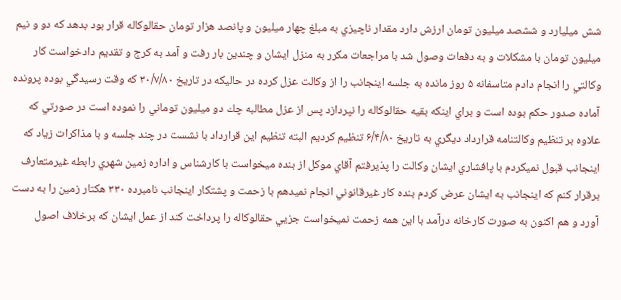شش ميليارد و ششصد ميليون تومان ارزش دارد مقدار ناچيزي به مبلغ چهار ميليون و پانصد هزار تومان حقالوكاله قرار بود بدهد كه دو و نيم ميليون تومان با مشكلات و به دفعات وصول شد با مراجعات مكرر به منزل ايشان و چندين بار رفت و آمد به كرج و تقديم دادخواست كار وكالتي را انجام دادم متاسفانه ۵ روز مانده به جلسه اينجانب را از وكالت عزل كرده در حاليكه در تاريخ ۳۰/۷/۸۰ كه وقت رسيدگي بوده پرونده آماده صدور حكم بوده است و براي اينكه بقيه حقالوكاله را نپردازد پس از عزل مطالبه چك دو ميليون توماني را نموده است در صورتي كه علاوه بر تنظيم وكالتنامه قرارداد ديگري به تاريخ ۶/۴/۸۰ تنظيم كرديم البته تنظيم اين قرارداد با نشست در چند جلسه و با مذاكرات زياد كه اينجانب قبول نميكردم با پافشاري ايشان وكالت را پذيرفتم آقاي موكل از بنده ميخواست با كارشناس و اداره زمين شهري رابطه غيرمتعارف برقرار كنم كه اينجانب به ايشان عرض كردم بنده كار غيرقانوني انجام نميدهم با زحمت و پشتكار اينجانب نامبرده ۳۳۰ هكتار زمين را به دست آورد و هم اكنون به صورت كارخانه درآمد با اين همه زحمت نميخواست جزيي حقالوكاله را پرداخت كند از عمل ايشان كه برخلاف اصول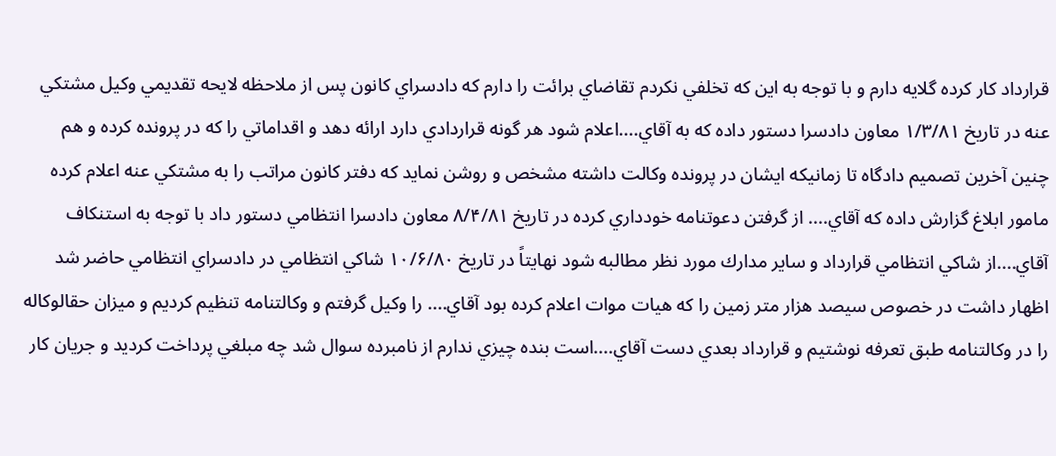قرارداد كار كرده گلايه دارم و با توجه به اين كه تخلفي نكردم تقاضاي برائت را دارم كه دادسراي كانون پس از ملاحظه لايحه تقديمي وكيل مشتكي عنه در تاريخ ۱/۳/۸۱ معاون دادسرا دستور داده كه به آقاي....اعلام شود هر گونه قراردادي دارد ارائه دهد و اقداماتي را كه در پرونده كرده و هم چنين آخرين تصميم دادگاه تا زمانيكه ايشان در پرونده وكالت داشته مشخص و روشن نمايد كه دفتر كانون مراتب را به مشتكي عنه اعلام كرده مامور ابلاغ گزارش داده كه آقاي.... از گرفتن دعوتنامه خودداري كرده در تاريخ ۸/۴/۸۱ معاون دادسرا انتظامي دستور داد با توجه به استنكاف آقاي....از شاكي انتظامي قرارداد و ساير مدارك مورد نظر مطالبه شود نهايتاً در تاريخ ۱۰/۶/۸۰ شاكي انتظامي در دادسراي انتظامي حاضر شد اظهار داشت در خصوص سيصد هزار متر زمين را كه هيات موات اعلام كرده بود آقاي.... را وكيل گرفتم و وكالتنامه تنظيم كرديم و ميزان حقالوكاله را در وكالتنامه طبق تعرفه نوشتيم و قرارداد بعدي دست آقاي....است بنده چيزي ندارم از نامبرده سوال شد چه مبلغي پرداخت كرديد و جريان كار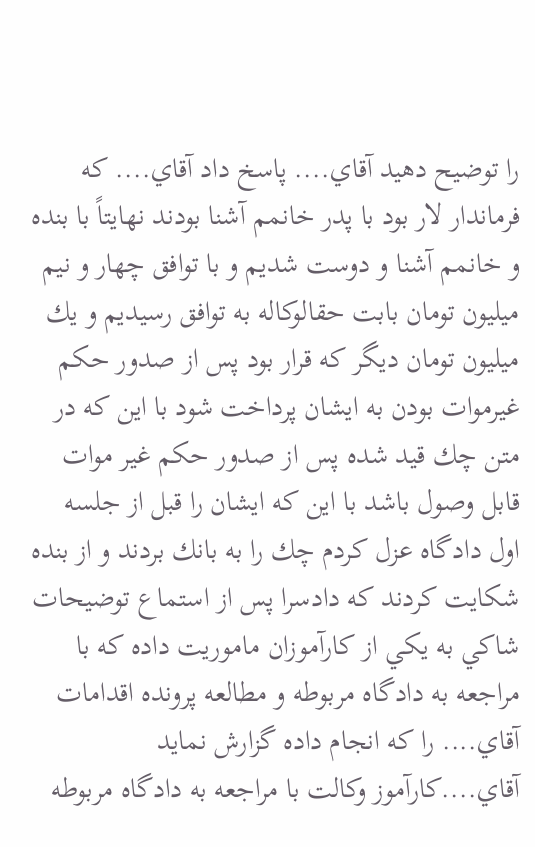را توضيح دهيد آقاي.... پاسخ داد آقاي.... كه فرماندار لار بود با پدر خانمم آشنا بودند نهايتاً با بنده و خانمم آشنا و دوست شديم و با توافق چهار و نيم ميليون تومان بابت حقالوكاله به توافق رسيديم و يك ميليون تومان ديگر كه قرار بود پس از صدور حكم غيرموات بودن به ايشان پرداخت شود با اين كه در متن چك قيد شده پس از صدور حكم غير موات قابل وصول باشد با اين كه ايشان را قبل از جلسه اول دادگاه عزل كردم چك را به بانك بردند و از بنده شكايت كردند كه دادسرا پس از استماع توضيحات شاكي به يكي از كارآموزان ماموريت داده كه با مراجعه به دادگاه مربوطه و مطالعه پرونده اقدامات آقاي.... را كه انجام داده گزارش نمايد آقاي....كارآموز وكالت با مراجعه به دادگاه مربوطه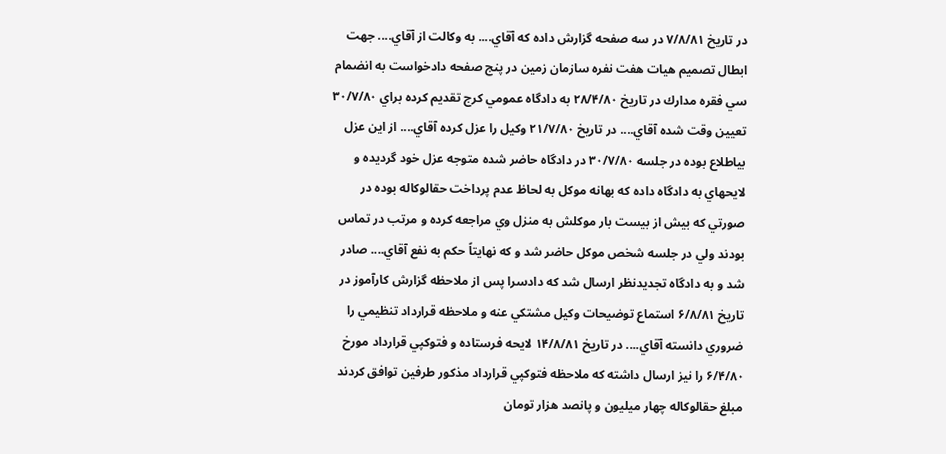در تاريخ ۷/۸/۸۱ در سه صفحه گزارش داده كه آقاي.... به وكالت از آقاي.... جهت ابطال تصميم هيات هفت نفره سازمان زمين در پنج صفحه دادخواست به انضمام سي فقره مدارك در تاريخ ۲۸/۴/۸۰ به دادگاه عمومي كرج تقديم كرده براي ۳۰/۷/۸۰ تعيين وقت شده آقاي.... در تاريخ ۲۱/۷/۸۰ وكيل را عزل كرده آقاي.... از اين عزل بياطلاع بوده در جلسه ۳۰/۷/۸۰ در دادگاه حاضر شده متوجه عزل خود گرديده و لايحهاي به دادگاه داده كه بهانه موكل به لحاظ عدم پرداخت حقالوكاله بوده در صورتي كه بيش از بيست بار موكلش به منزل وي مراجعه كرده و مرتب در تماس بودند ولي در جلسه شخص موكل حاضر شد و كه نهايتاً حكم به نفع آقاي.... صادر شد و به دادگاه تجديدنظر ارسال شد كه دادسرا پس از ملاحظه گزارش كارآموز در تاريخ ۶/۸/۸۱ استماع توضيحات وكيل مشتكي عنه و ملاحظه قرارداد تنظيمي را ضروري دانسته آقاي.... در تاريخ ۱۴/۸/۸۱ لايحه فرستاده و فتوكپي قرارداد مورخ ۶/۴/۸۰ را نيز ارسال داشته كه ملاحظه فتوكپي قرارداد مذكور طرفين توافق كردند مبلغ حقالوكاله چهار ميليون و پانصد هزار تومان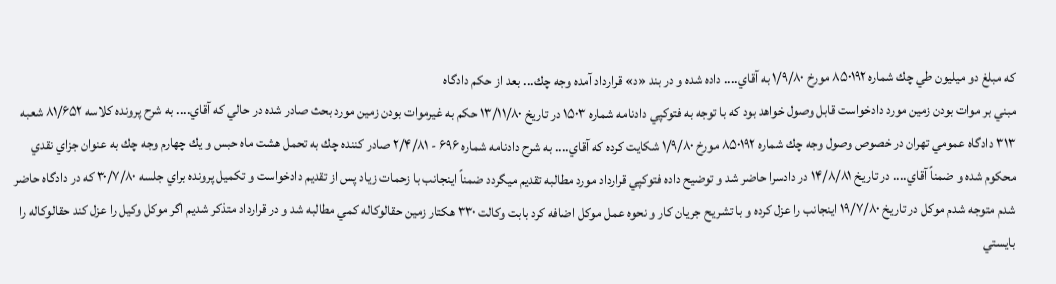كه مبلغ دو ميليون طي چك شماره ۸۵۰۱۹۲ مورخ ۱/۹/۸۰ به آقاي.... داده شده و در بند «د» قرارداد آمده وجه چك... بعد از حكم دادگاه
مبني بر موات بودن زمين مورد دادخواست قابل وصول خواهد بود كه با توجه به فتوكپي دادنامه شماره ۱۵۰۳ در تاريخ ۱۳/۱۱/۸۰ حكم به غيرموات بودن زمين مورد بحث صادر شده در حالي كه آقاي.... به شرح پرونده كلاسه ۸۱/۶۵۲ شعبه ۳۱۳ دادگاه عمومي تهران در خصوص وصول وجه چك شماره ۸۵۰۱۹۲ مورخ ۱/۹/۸۰ شكايت كرده كه آقاي.... به شرح دادنامه شماره ۶۹۶ - ۲/۴/۸۱ صادر كننده چك به تحمل هشت ماه حبس و يك چهارم وجه چك به عنوان جزاي نقدي محكوم شده و ضمناً آقاي.... در تاريخ ۱۴/۸/۸۱ در دادسرا حاضر شد و توضيح داده فتوكپي قرارداد مورد مطالبه تقديم ميگردد ضمناً اينجانب با زحمات زياد پس از تقديم دادخواست و تكميل پرونده براي جلسه ۳۰/۷/۸۰ كه در دادگاه حاضر شدم متوجه شدم موكل در تاريخ ۱۹/۷/۸۰ اينجانب را عزل كرده و با تشريح جريان كار و نحوه عمل موكل اضافه كرد بابت وكالت ۳۳۰ هكتار زمين حقالوكاله كمي مطالبه شد و در قرارداد متذكر شديم اگر موكل وكيل را عزل كند حقالوكاله را بايستي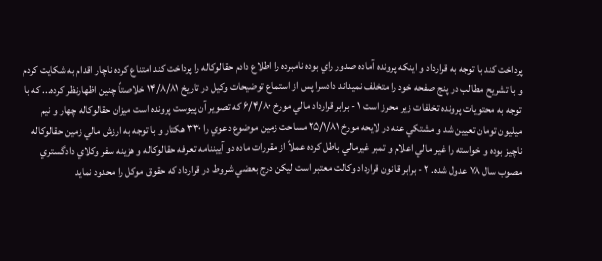پرداخت كند با توجه به قرارداد و اينكه پرونده آماده صدور راي بوده نامبرده را اطلاع دادم حقالوكاله را پرداخت كند امتناع كرده ناچار اقدام به شكايت كردم و با تشريح مطالب در پنج صفحه خود را متخلف نميداند دادسرا پس از استماع توضيحات وكيل در تاريخ ۱۴/۸/۸۱ خلاصتاً چنين اظهارنظر كرده... كه با توجه به محتويات پرونده تخلفات زير محرز است ۱ - برابر قرارداد مالي مورخ ۶/۴/۸۰ كه تصوير آن پيوست پرونده است ميزان حقالوكاله چهار و نيم ميليون تومان تعيين شد و مشتكي عنه در لايحه مورخ ۲۵/۱/۸۱ مساحت زمين موضوع دعوي را ۳۳۰ هكتار و با توجه به ارزش مالي زمين حقالوكاله ناچيز بوده و خواسته را غير مالي اعلام و تمبر غيرمالي باطل كرده عملاً از مقررات ماده دو آييننامه تعرفه حقالوكاله و هزينه سفر وكلاي دادگستري مصوب سال ۷۸ عدول شده. ۲ - برابر قانون قرارداد وكالت معتبر است ليكن درج بعضي شروط در قرارداد كه حقوق موكل را محدود نمايد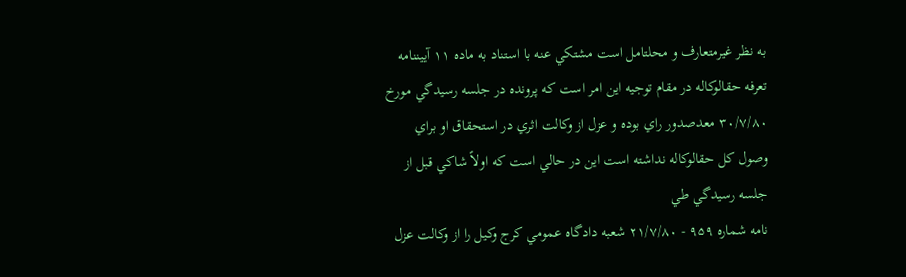به نظر غيرمتعارف و محلتامل است مشتكي عنه با استناد به ماده ۱۱ آييننامه تعرفه حقالوكاله در مقام توجيه اين امر است كه پرونده در جلسه رسيدگي مورخ ۳۰/۷/۸۰ معدصدور راي بوده و عزل از وكالت اثري در استحقاق او براي وصول كل حقالوكاله نداشته است اين در حالي است كه اولاً شاكي قبل از جلسه رسيدگي طي
نامه شماره ۹۵۹ - ۲۱/۷/۸۰ شعبه دادگاه عمومي كرج وكيل را از وكالت عزل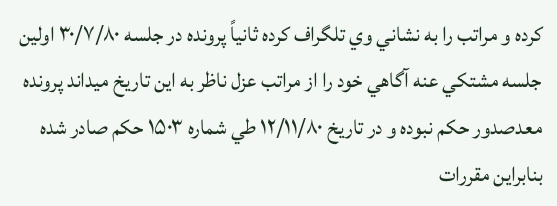كرده و مراتب را به نشاني وي تلگراف كرده ثانياً پرونده در جلسه ۳۰/۷/۸۰ اولين جلسه مشتكي عنه آگاهي خود را از مراتب عزل ناظر به اين تاريخ ميداند پرونده معدصدور حكم نبوده و در تاريخ ۱۲/۱۱/۸۰ طي شماره ۱۵۰۳ حكم صادر شده بنابراين مقررات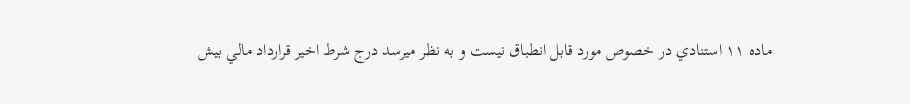ماده ۱۱ استنادي در خصوص مورد قابل انطباق نيست و به نظر ميرسد درج شرط اخير قرارداد مالي بيش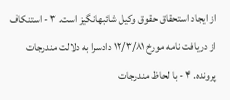از ايجاد استحقاق حقوق وكيل شائبهانگيز است. ۳ - استنكاف از دريافت نامه مورخ ۱۲/۳/۸۱ دادسرا به دلالت مندرجات پرونده. ۴ - با لحاظ مندرجات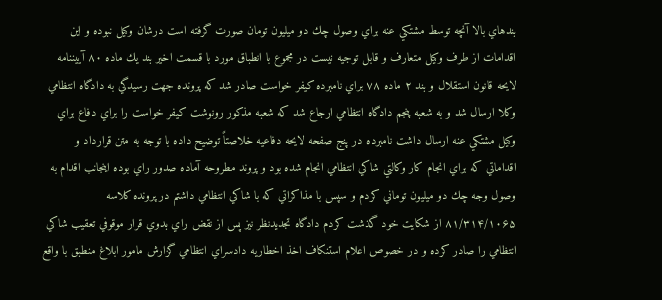بندهاي بالا آنچه توسط مشتكي عنه براي وصول چك دو ميليون تومان صورت گرفته است درشان وكيل نبوده و اين اقدامات از طرف وكيل متعارف و قابل توجيه نيست در مجموع با انطباق مورد با قسمت اخير بند يك ماده ۸۰ آييننامه لايحه قانون استقلال و بند ۲ ماده ۷۸ براي نامبرده كيفر خواست صادر شد كه پرونده جهت رسيدگي به دادگاه انتظامي وكلا ارسال شد و به شعبه پنجم دادگاه انتظامي ارجاع شد كه شعبه مذكور رونوشت كيفر خواست را براي دفاع براي وكيل مشتكي عنه ارسال داشت نامبرده در پنج صفحه لايحه دفاعيه خلاصتاً توضيح داده با توجه به متن قرارداد و اقداماتي كه براي انجام كار وكالتي شاكي انتظامي انجام شده بود و پروند مطروحه آماده صدور راي بوده اينجانب اقدام به وصول وجه چك دو ميليون توماني كردم و سپس با مذاكراتي كه با شاكي انتظامي داشتم در پرونده كلاسه ۸۱/۳۱۴/۱۰۶۵ از شكايت خود گذشت كردم دادگاه تجديدنظر نيز پس از نقض راي بدوي قرار موقوفي تعقيب شاكي انتظامي را صادر كرده و در خصوص اعلام استنكاف اخذ اخطاريه دادسراي انتظامي گزارش مامور ابلاغ منطبق با واقع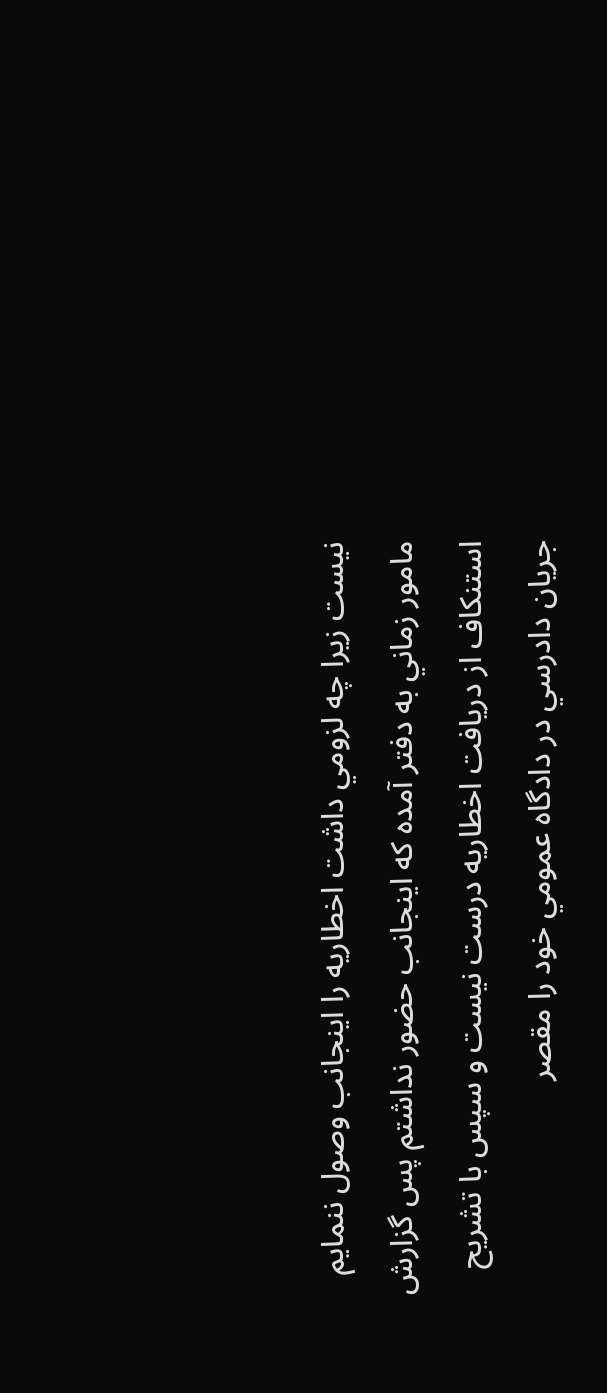نيست زيرا چه لزومي داشت اخطاريه را اينجانب وصول ننمايم مامور زماني به دفتر آمده كه اينجانب حضور نداشتم پس گزارش استنكاف از دريافت اخطاريه درست نيست و سپس با تشريح جريان دادرسي در دادگاه عمومي خود را مقصر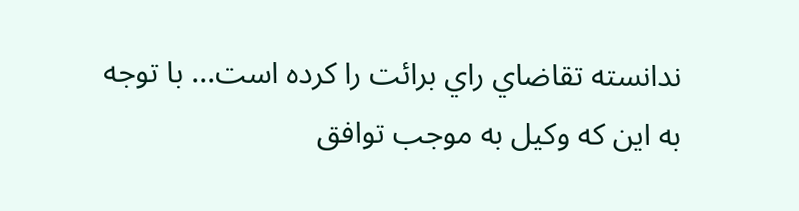ندانسته تقاضاي راي برائت را كرده است... با توجه به اين كه وكيل به موجب توافق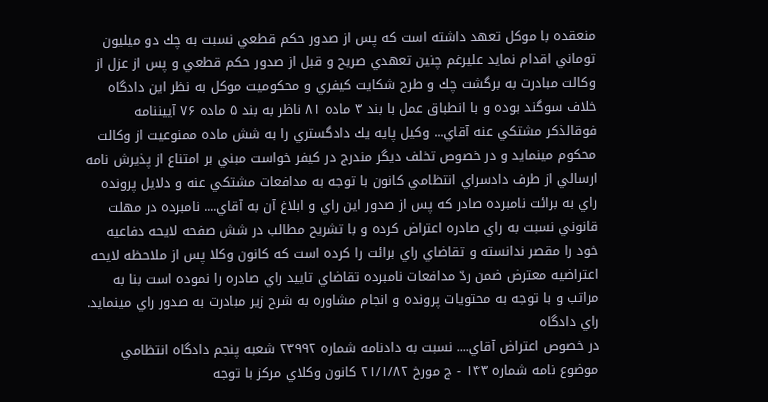منعقده با موكل تعهد داشته است كه پس از صدور حكم قطعي نسبت به چك دو ميليون توماني اقدام نمايد عليرغم چنين تعهدي صريح و قبل از صدور حكم قطعي و پس از عزل از وكالت مبادرت به برگشت چك و طرح شكايت كيفري و محكوميت موكل به نظر اين دادگاه خلاف سوگند بوده و با انطباق عمل با بند ۳ ماده ۸۱ ناظر به بند ۵ ماده ۷۶ آييننامه فوقالذكر مشتكي عنه آقاي... وكيل پايه يك دادگستري را به شش ماده ممنوعيت از وكالت محكوم مينمايد و در خصوص تخلف ديگر مندرج در كيفر خواست مبني بر امتناع از پذيرش نامه ارسالي از طرف دادسراي انتظامي كانون با توجه به مدافعات مشتكي عنه و دلايل پرونده راي به برائت نامبرده صادر كه پس از صدور اين راي و ابلاغ آن به آقاي.... نامبرده در مهلت قانوني نسبت به راي صادره اعتراض كرده و با تشريح مطالب در شش صفحه لايحه دفاعيه خود را مقصر ندانسته و تقاضاي راي برائت را كرده است كه كانون وكلا پس از ملاحظه لايحه اعتراضيه معترض ضمن ردّ مدافعات نامبرده تقاضاي تاييد راي صادره را نموده است بنا به مراتب و با توجه به محتويات پرونده و انجام مشاوره به شرح زير مبادرت به صدور راي مينمايد.
راي دادگاه
در خصوص اعتراض آقاي.... نسبت به دادنامه شماره ۲۳۹۹۲ شعبه پنجم دادگاه انتظامي موضوع نامه شماره ۱۴۳ - ج مورخ ۲۱/۱/۸۲ كانون وكلاي مركز با توجه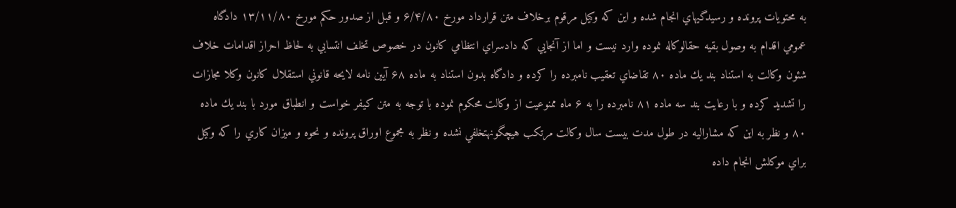به محتويات پرونده و رسيدگيهاي انجام شده و اين كه وكيل مرقوم برخلاف متن قرارداد مورخ ۶/۴/۸۰ و قبل از صدور حكم مورخ ۱۳/۱۱/۸۰ دادگاه عمومي اقدام به وصول بقيه حقالوكاله نموده وارد نيست و اما از آنجايي كه دادسراي انتظامي كانون در خصوص تخلف انتسابي به لحاظ احراز اقدامات خلاف شئون وكالت به استناد بند يك ماده ۸۰ تقاضاي تعقيب نامبرده را كرده و دادگاه بدون استناد به ماده ۶۸ آيين نامه لايحه قانوني استقلال كانون وكلا مجازات را تشديد كرده و با رعايت بند سه ماده ۸۱ نامبرده را به ۶ ماه ممنوعيت از وكالت محكوم نموده با توجه به متن كيفر خواست و انطباق مورد با بند يك ماده ۸۰ و نظر به اين كه مشاراليه در طول مدت بيست سال وكالت مرتكب هيچگونهتخلفي نشده و نظر به مجموع اوراق پرونده و نحوه و ميزان كاري را كه وكيل براي موكلش انجام داده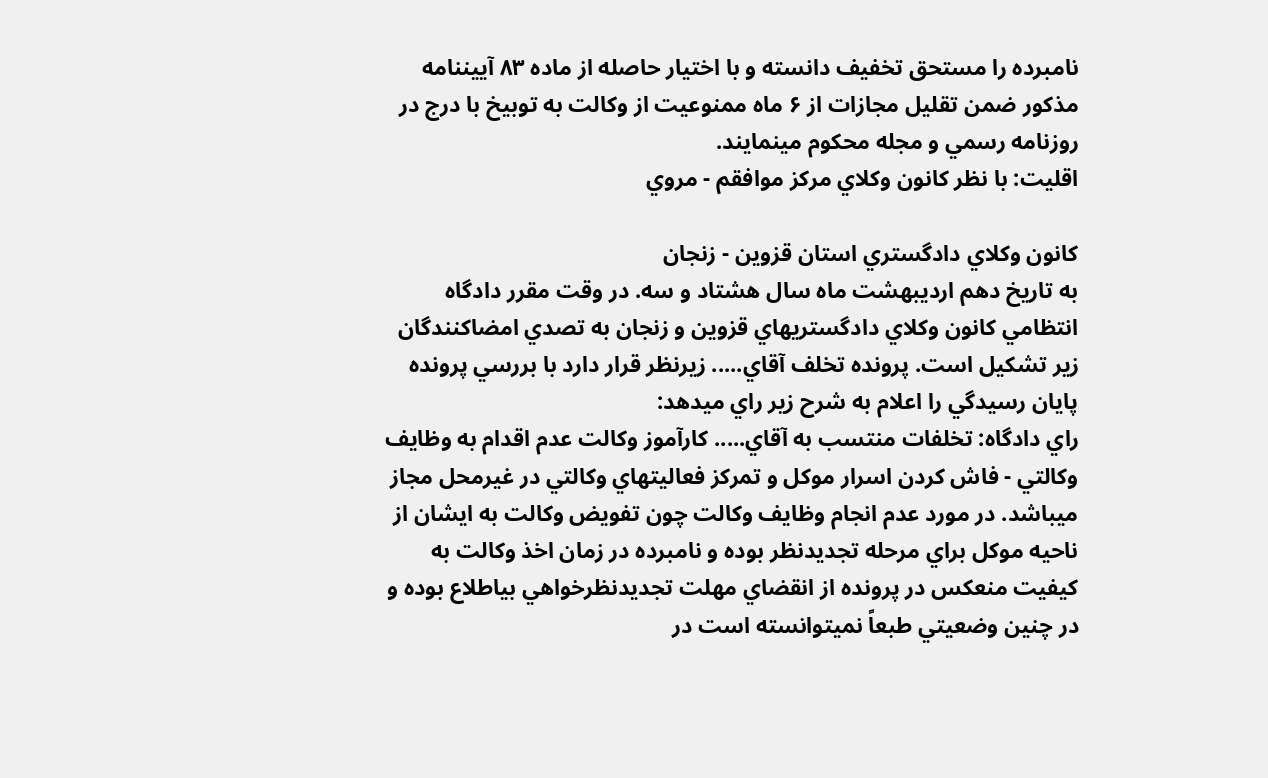نامبرده را مستحق تخفيف دانسته و با اختيار حاصله از ماده ۸۳ آييننامه مذكور ضمن تقليل مجازات از ۶ ماه ممنوعيت از وكالت به توبيخ با درج در روزنامه رسمي و مجله محكوم مينمايند.
اقليت: با نظر كانون وكلاي مركز موافقم - مروي

كانون وكلاي دادگستري استان قزوين - زنجان
به تاريخ دهم ارديبهشت ماه سال هشتاد و سه. در وقت مقرر دادگاه انتظامي كانون وكلاي دادگستريهاي قزوين و زنجان به تصدي امضاكنندگان زير تشكيل است. پرونده تخلف آقاي..... زيرنظر قرار دارد با بررسي پرونده پايان رسيدگي را اعلام به شرح زير راي ميدهد:
راي دادگاه: تخلفات منتسب به آقاي..... كارآموز وكالت عدم اقدام به وظايف وكالتي - فاش كردن اسرار موكل و تمركز فعاليتهاي وكالتي در غيرمحل مجاز ميباشد. در مورد عدم انجام وظايف وكالت چون تفويض وكالت به ايشان از ناحيه موكل براي مرحله تجديدنظر بوده و نامبرده در زمان اخذ وكالت به كيفيت منعكس در پرونده از انقضاي مهلت تجديدنظرخواهي بياطلاع بوده و در چنين وضعيتي طبعاً نميتوانسته است در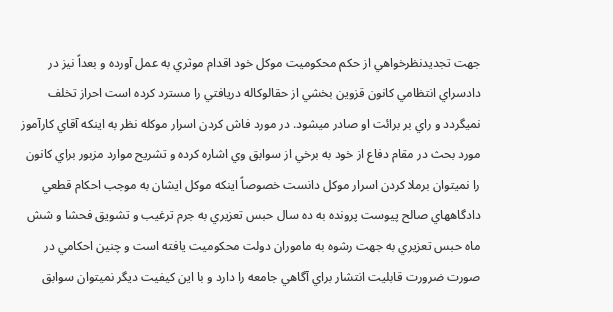جهت تجديدنظرخواهي از حكم محكوميت موكل خود اقدام موثري به عمل آورده و بعداً نيز در دادسراي انتظامي كانون قزوين بخشي از حقالوكاله دريافتي را مسترد كرده است احراز تخلف نميگردد و راي بر برائت او صادر ميشود. در مورد فاش كردن اسرار موكله نظر به اينكه آقاي كارآموز مورد بحث در مقام دفاع از خود به برخي از سوابق وي اشاره كرده و تشريح موارد مزبور براي كانون را نميتوان برملا كردن اسرار موكل دانست خصوصاً اينكه موكل ايشان به موجب احكام قطعي دادگاههاي صالح پيوست پرونده به ده سال حبس تعزيري به جرم ترغيب و تشويق فحشا و شش ماه حبس تعزيري به جهت رشوه به ماموران دولت محكوميت يافته است و چنين احكامي در صورت ضرورت قابليت انتشار براي آگاهي جامعه را دارد و با اين كيفيت ديگر نميتوان سوابق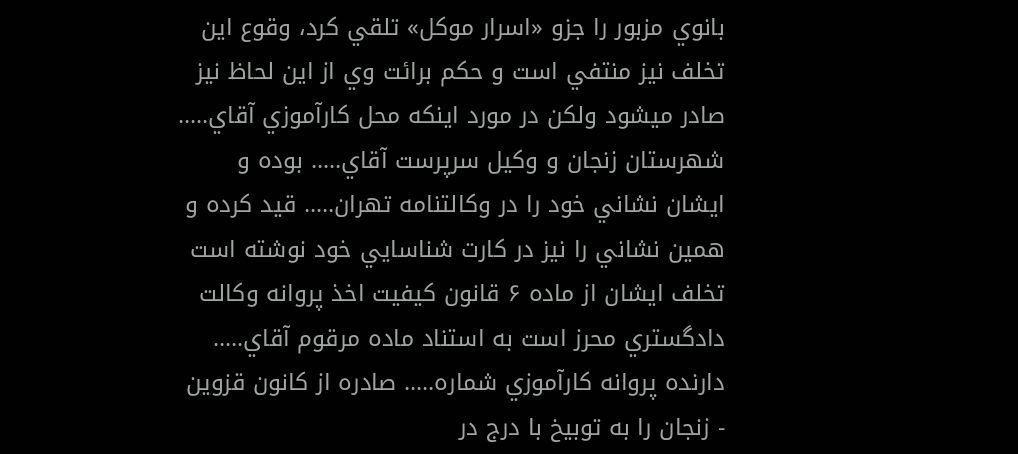بانوي مزبور را جزو «اسرار موكل» تلقي كرد، وقوع اين تخلف نيز منتفي است و حكم برائت وي از اين لحاظ نيز صادر ميشود ولكن در مورد اينكه محل كارآموزي آقاي..... شهرستان زنجان و وكيل سرپرست آقاي..... بوده و ايشان نشاني خود را در وكالتنامه تهران..... قيد كرده و همين نشاني را نيز در كارت شناسايي خود نوشته است تخلف ايشان از ماده ۶ قانون كيفيت اخذ پروانه وكالت دادگستري محرز است به استناد ماده مرقوم آقاي..... دارنده پروانه كارآموزي شماره..... صادره از كانون قزوين - زنجان را به توبيخ با درج در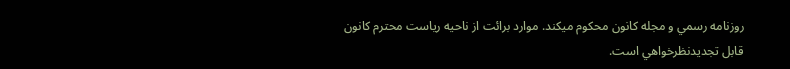روزنامه رسمي و مجله كانون محكوم ميكند. موارد برائت از ناحيه رياست محترم كانون قابل تجديدنظرخواهي است.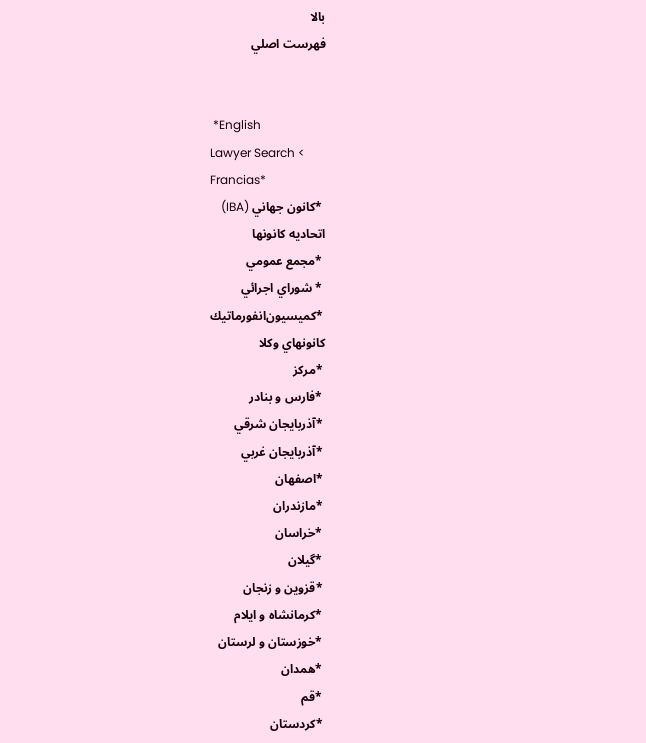بالا
فهرست اصلي


 *English
Lawyer Search <
Francias*
 *كانون جهاني (IBA)
اتحاديه كانونها
 *مجمع عمومي
 * شوراي اجرائي
 *كميسيون‌انفورماتيك
كانونهاي وكلا
 *مركز
 *فارس و بنادر
 *آذربايجان شرقي
 *آذربايجان غربي
 *اصفهان
 *مازندران
 *خراسان
 *گيلان
 *قزوين و زنجان
 *كرمانشاه و ايلام
 *خوزستان و لرستان
 *همدان
 *قم
 *كردستان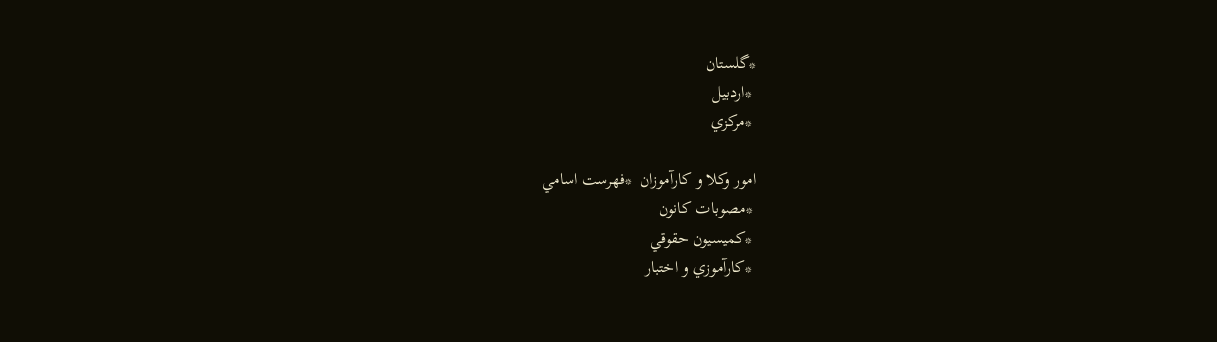*گلستان
 *اردبيل
 *مركزي

امور وكلا و كارآموزان  *فهرست اسامي
 *مصوبات كانون
 *كميسيون حقوقي
 *كارآموزي و اختبار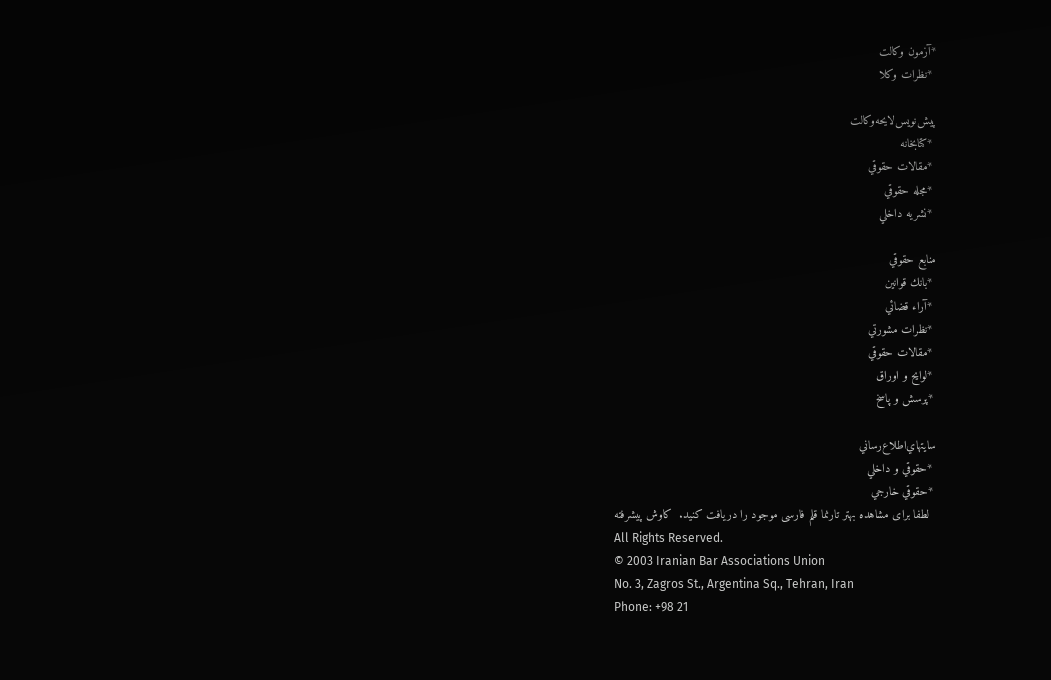*آزمون وكالت
 *نظرات وكلا

پيش‌نويس‌لايحه‌وكالت
 *كتابخانه
 *مقالات حقوقي
 *مجله حقوقي
 *نشريه داخلي

منابع حقوقي
 *بانك قوانين
 *آراء قضائي
 *نظرات مشورتي
 *مقالات حقوقي
 *لوايح و اوراق
 *پرسش و پاسخ

سايتهاي‌اطلاع‌رساني
 *حقوقي و داخلي
 *حقوقي خارجي
  لطفا برای مشاهده بهتر تارنما قلم فارسی موجود را دریافت کنید.  كاوش پيشرفته
All Rights Reserved.
© 2003 Iranian Bar Associations Union
No. 3, Zagros St., Argentina Sq., Tehran, Iran
Phone: +98 21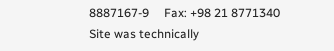8887167-9     Fax: +98 21 8771340
Site was technically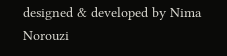designed & developed by Nima Norouzi